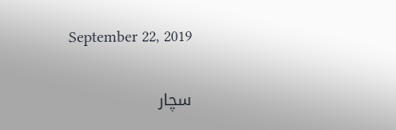September 22, 2019

سچار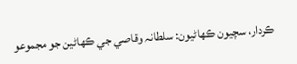ڪردار، سچيون ڪھاڻيون: سلطانہ وقاصي جي ڪھاڻين جو مجموعو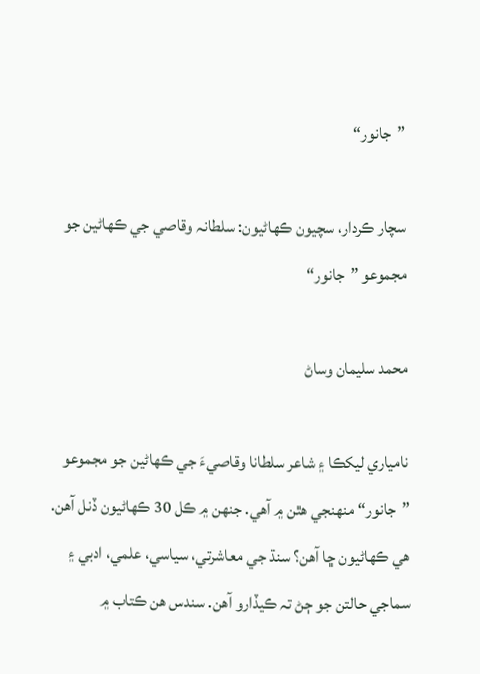”جانور“

سچار ڪردار، سچيون ڪھاڻيون: سلطانہ وقاصي جي ڪھاڻين جو مجموعو ”جانور“

محمد سليمان وساڻ

نامياري ليکڪا ۽ شاعر سلطانا وقاصيءَ جي ڪھاڻين جو مجموعو ”جانور“ منھنجي هٿن ۾ آهي. جنھن ۾ ڪل 30 ڪھاڻيون ڏنل آهن. ھي ڪھاڻيون ڇا آھن؟ سنڌ جي معاشرتي، سياسي، علمي، ادبي ۽ سماجي حالتن جو ڄڻ تہ ڪيڏارو آھن. سندس ھن ڪتاب ۾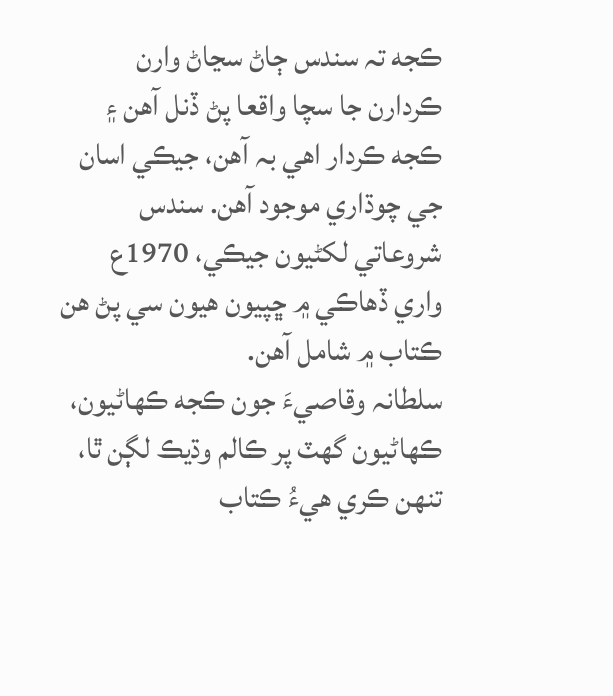ڪجه تہ سندس ڄاڻ سڃاڻ وارن ڪردارن جا سچا واقعا پڻ ڏنل آھن ۽ ڪجه ڪردار اھي بہ آھن، جيڪي اسان جي چوڌاري موجود آھن. سندس شروعاتي لکڻيون جيڪي، 1970ع واري ڏھاڪي ۾ ڇپيون ھيون سي پڻ ھن ڪتاب ۾ شامل آھن.
سلطانہ وقاصيءَ جون ڪجه ڪھاڻيون، ڪھاڻيون گهٽ پر ڪالم وڌيڪ لڳن ٿا، تنھن ڪري ھيءُ ڪتاب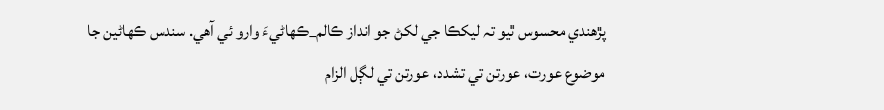پڙھندي محسوس ٿيو تہ ليکڪا جي لکڻ جو انداز ڪالم_ڪھاڻيءَ وارو ئي آھي. سندس ڪھاڻين جا موضوع عورت، عورتن تي تشدد، عورتن تي لڳل الزام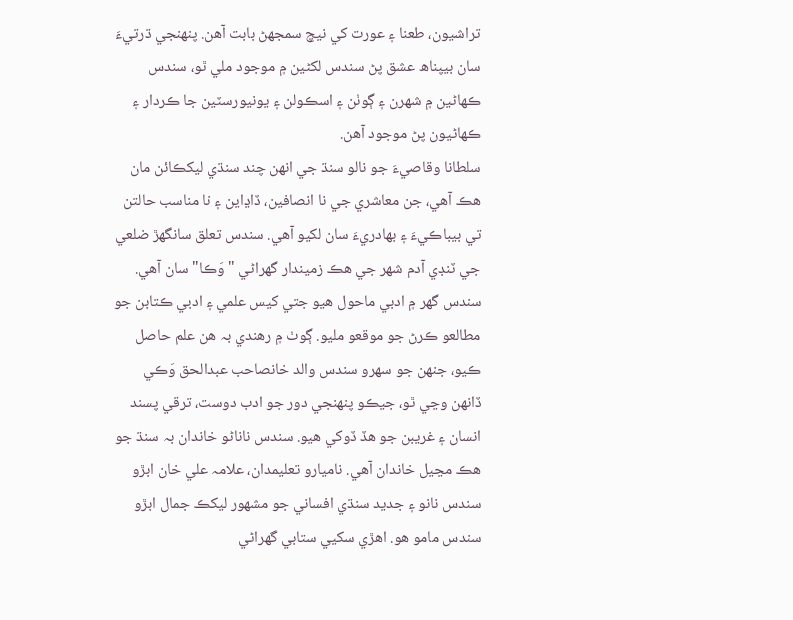تراشيون، طعنا ۽ عورت کي نيچ سمجهڻ بابت آھن. پنھنجي ڌرتيءَ سان بيپناھ عشق پڻ سندس لکڻين ۾ موجود ملي ٿو، سندس ڪھاڻين ۾ شھرن ۽ ڳوٺن ۽ اسڪولن ۽ يونيورسٽين جا ڪردار ۽ ڪھاڻيون پڻ موجود آھن.
سلطانا وقاصيءَ جو نالو سنڌ جي انھن چند سنڌي ليکڪائن مان هڪ آهي، جن معاشري جي نا انصافين، ڏاڍاين ۽ نا مناسب حالتن تي بيباڪيءَ ۽ بهادريءَ سان لکيو آهي. سندس تعلق سانگهڙ ضلعي جي ٽنڊي آدم شهر جي هڪ زميندار گهراڻي "وَڪا" سان آهي. سندس گهر ۾ ادبي ماحول ھيو جتي کيس علمي ۽ ادبي ڪتابن جو مطالعو ڪرڻ جو موقعو مليو. ڳوٺ ۾ رهندي بہ هن علم حاصل ڪيو، جنهن جو سھرو سندس والد خانصاحب عبدالحق وَڪي ڏانھن وڃي ٿو، جيڪو پنهنجي دور جو ادب دوست، ترقي پسند انسان ۽ غريبن جو هڏ ڏوکي هيو. سندس ناناڻو خاندان بہ سنڌ جو ھڪ مڃيل خاندان آھي. ناميارو تعليمدان، علامہ علي خان ابڙو سندس نانو ۽ جديد سنڌي افساني جو مشهور ليکڪ جمال ابڙو سندس مامو ھو. اهڙي سکيي ستابي گهراڻي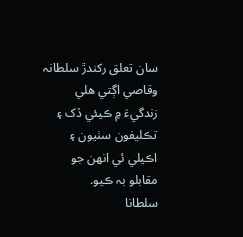سان تعلق رکندڙ سلطانہ وقاصي اڳتي هلي زندگيءَ ۾ ڪيئي ڏک ۽ تڪليفون سٺيون ۽ اڪيلي ئي انھن جو مقابلو بہ ڪيو.
سلطانا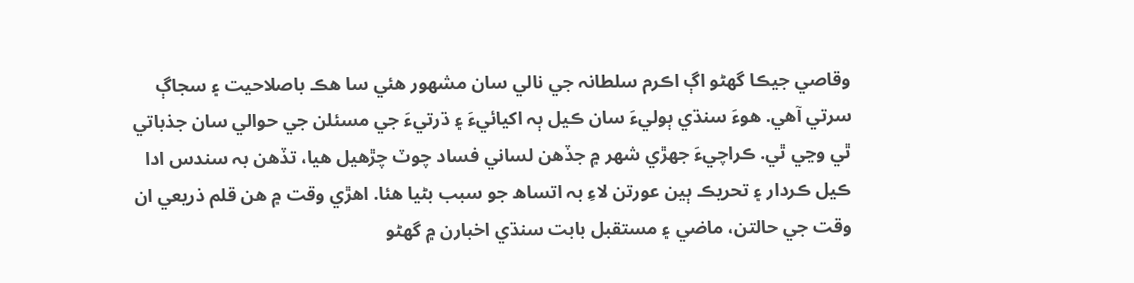وقاصي جيڪا گهڻو اڳ اڪرم سلطانہ جي نالي سان مشھور ھئي سا ھڪ باصلاحيت ۽ سجاڳ سرتي آھي. ھوءَ سنڌي ٻوليءَ سان ڪيل ٻہ اکيائيءَ ۽ ڌرتيءَ جي مسئلن جي حوالي سان جذباتي ٿي وڃي ٿي. ڪراچيءَ جھڙي شھر ۾ جڏھن لساني فساد چوٽ چڙھيل ھيا، تڏھن بہ سندس ادا ڪيل ڪردار ۽ تحريڪ ٻين عورتن لاءِ بہ اتساھ جو سبب بڻيا ھئا. اھڙي وقت ۾ ھن قلم ذريعي ان وقت جي حالتن، ماضي ۽ مستقبل بابت سنڌي اخبارن ۾ گهڻو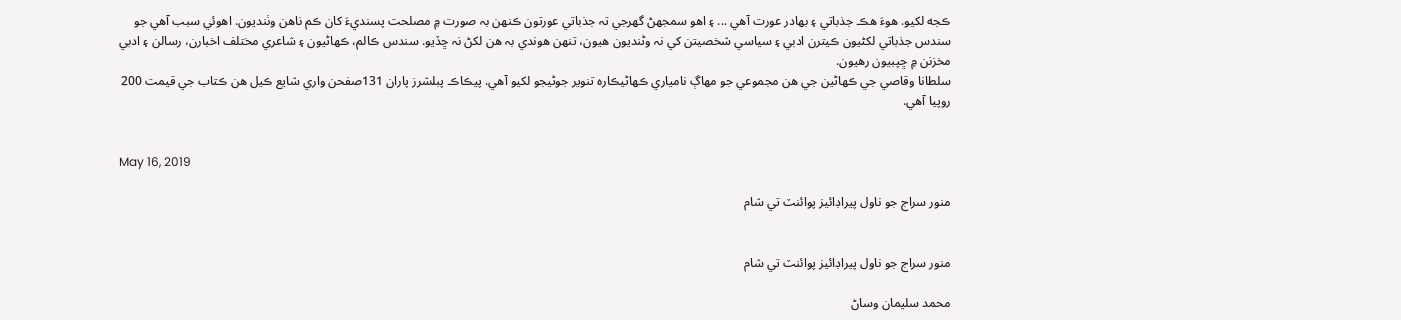ڪجه لکيو. ھوءَ ھڪ جذباتي ۽ بھادر عورت آھي ... ۽ اھو سمجهڻ گهرجي تہ جذباتي عورتون ڪنھن بہ صورت ۾ مصلحت پسنديءَ کان ڪم ناھن وٺنديون. اھوئي سبب آھي جو سندس جذباتي لکڻيون ڪيترن ادبي ۽ سياسي شخصيتن کي نہ وڻنديون ھيون، تنھن ھوندي بہ ھن لکڻ نہ ڇڏيو. سندس ڪالم، ڪھاڻيون ۽ شاعري مختلف اخبارن، رسالن ۽ ادبي مخزنن ۾ ڇپبيون رھيون.
سلطانا وقاصي جي ڪھاڻين جي ھن مجموعي جو مھاڳ نامياري ڪھاڻيڪارہ تنوير جوڻيجو لکيو آھي. پيڪاڪ پبلشرز پاران 131صفحن واري شايع ڪيل ھن ڪتاب جي قيمت 200 روپيا آھي.


May 16, 2019

منور سراج جو ناول پيراڊائيز پوائنٽ تي شام


منور سراج جو ناول پيراڊائيز پوائنٽ تي شام

محمد سليمان وساڻ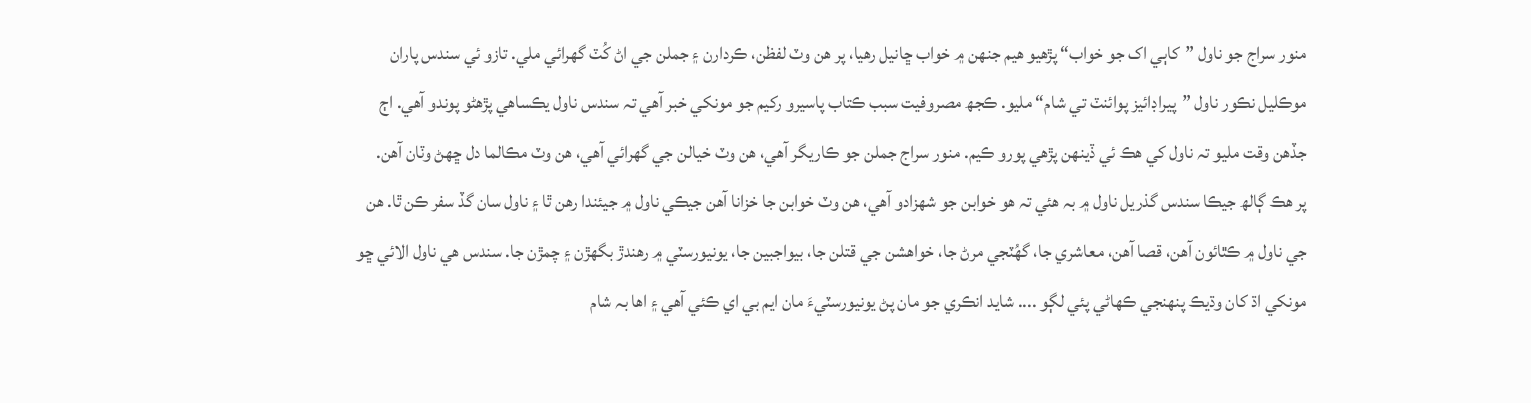منور سراج جو ناول ”کاٻي اک جو خواب“ پڙھيو ھيم جنھن ۾ خواب ڇانيل رھيا، پر ھن وٽ لفظن، ڪردارن ۽ جملن جي اڻ کُٽ گھرائي ملي. تازو ئي سندس پاران موڪليل نڪور ناول ”پيراڊائيز پوائنٽ تي شام“ مليو. ڪجھ مصروفيت سبب ڪتاب پاسيرو رکيم جو مونکي خبر آھي تہ سندس ناول يڪساھي پڙھڻو پوندو آھي. اڄ جڏھن وقت مليو تہ ناول کي ھڪ ئي ڏينھن پڙھي پورو ڪيم. منور سراج جملن جو ڪاريگر آھي، ھن وٽ خيالن جي گھرائي آھي، ھن وٽ مڪالما دل ڇھڻ وٽان آھن.
پر ھڪ ڳالھ جيڪا سندس گذريل ناول ۾ بہ ھئي تہ ھو خوابن جو شھزادو آھي، ھن وٽ خوابن جا خزانا آھن جيڪي ناول ۾ جيئندا رھن ٿا ۽ ناول سان گڏ سفر ڪن ٿا. ھن جي ناول ۾ ڪٿائون آھن، قصا آھن، معاشري جا، گهُٽجي مرڻ جا، خواھشن جي قتلن جا، بيواجبين جا، يونيورسٽي ۾ رھندڙ بگهڙن ۽ چمڙن جا. سندس ھي ناول الائي ڇو مونکي اڌ کان وڌيڪ پنھنجي ڪھاڻي پئي لڳو .... شايد انڪري جو مان پڻ يونيورسٽيءَ مان ايم بي اي ڪئي آھي ۽ اھا بہ شام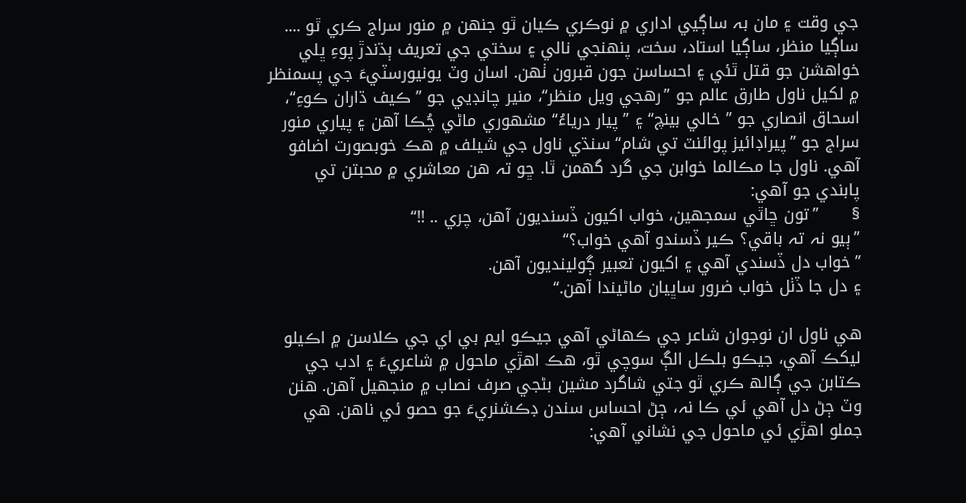جي وقت ۽ مان بہ ساڳيي اداري ۾ نوڪري ڪيان ٿو جنھن ۾ منور سراج ڪري ٿو .... ساڳيا منظر، ساڳيا استاد، سخت، پنھنجي نالي ۽ سختي جي تعريف ٻڌندڙ پوءِ ڀلي خواھشن جو قتل ٿئي ۽ احساسن جون قبرون ٺھن. اسان وٽ يونيورسٽيءَ جي پسمنظر ۾ لکيل ناول طارق عالم جو ”رھجي ويل منظر“، منير چانڊيي جو ”ڪيف ڌاران ڪوءِ“، اسحاق انصاري جو ”خالي بينچ“ ۽ ”پيار درياءُ“ مشھوري ماڻي چُڪا آھن ۽ پياري منور سراج جو ”پيراڊائيز پوائنٽ تي شام“ سنڌي ناول جي شيلف ۾ ھڪ خوبصورت اضافو آھي. ناول جا مڪالما خوابن جي گرد گھمن ٿا. ڇو تہ ھن معاشري ۾ محبتن تي پابندي جو آھي:
§      ”تون ڇاٿي سمجهين، خواب اکيون ڏسنديون آھن، چري .. !!“
”ٻيو نہ تہ باقي؟ ڪير ڏسندو آھي خواب؟“
”خواب دل ڏسندي آھي ۽ اکيون تعبير ڳولينديون آھن.
۽ دل جا ڏٺل خواب ضرور ساڀيان ماڻيندا آھن.“

ھي ناول ان نوجوان شاعر جي ڪھاڻي آھي جيڪو ايم بي اي جي ڪلاسن ۾ اڪيلو ليکڪ آھي، جيڪو بلڪل الڳ سوچي ٿو، ھڪ اھڙي ماحول ۾ شاعريءَ ۽ ادب جي ڪتابن جي ڳالھ ڪري ٿو جتي شاگرد مشين بڻجي صرف نصاب ۾ منجهيل آھن. ھنن وٽ ڄڻ دل آھي ئي ڪا نہ، ڄڻ احساس سندن ڊڪشنريءَ جو حصو ئي ناھن. ھي جملو اھڙي ئي ماحول جي نشاني آھي: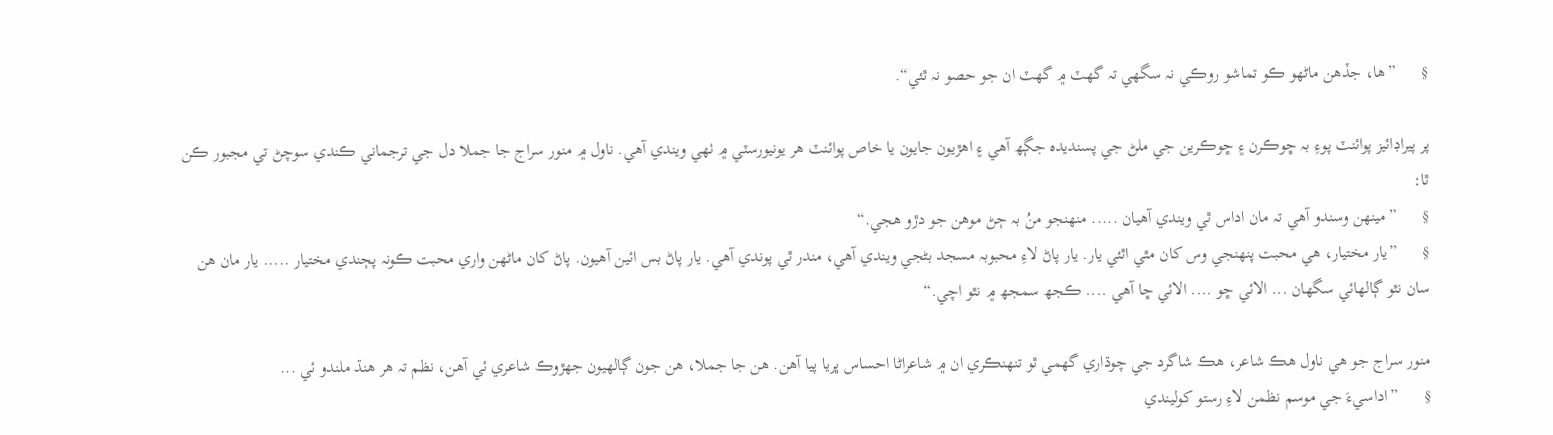§      ”ھا، جڏھن ماڻھو ڪو تماشو روڪي نہ سگهي تہ گهٽ ۾ گهٽ ان جو حصو نہ ٿئي“.

پر پيراڊائيز پوائنٽ پوءِ بہ ڇوڪرن ۽ ڇوڪرين جي ملڻ جي پسنديدہ جڳھ آھي ۽ اھڙيون جايون يا خاص پوائنٽ ھر يونيورسٽي ۾ ٺھي ويندي آھي. ناول ۾ منور سراج جا جملا دل جي ترجماني ڪندي سوچڻ تي مجبور ڪن ٿا:
§      ”مينھن وسندو آھي تہ مان اداس ٿي ويندي آھيان ..... منھنجو منُ بہ ڄڻ موھن جو دڙو ھجي.“
§      ”يار مختيار، ھي محبت پنھنجي وس کان مٿي اٿئي يار. يار پاڻ لاءِ محبوبہ مسجد بڻجي ويندي آھي، مندر ٿي پوندي آھي. يار پاڻ بس ائين آھيون. پاڻ کان ماڻھن واري محبت ڪونہ پڄندي مختيار ..... يار مان ھن سان نٿو ڳالھائي سگهان ... الائي ڇو .... الائي ڇا آھي .... ڪجھ سمجھ ۾ نٿو اچي.“

منور سراج جو ھي ناول ھڪ شاعر، ھڪ شاگرد جي چوڌاري گهمي ٿو تنھنڪري ان ۾ شاعراڻا احساس ڀريا پيا آھن. ھن جا جملا، ھن جون ڳالھيون جھڙوڪ شاعري ئي آھن، نظم تہ ھر ھنڌ ملندو ئي ...
§      ”اداسيءَ جي موسم نظمن لاءِ رستو کوليندي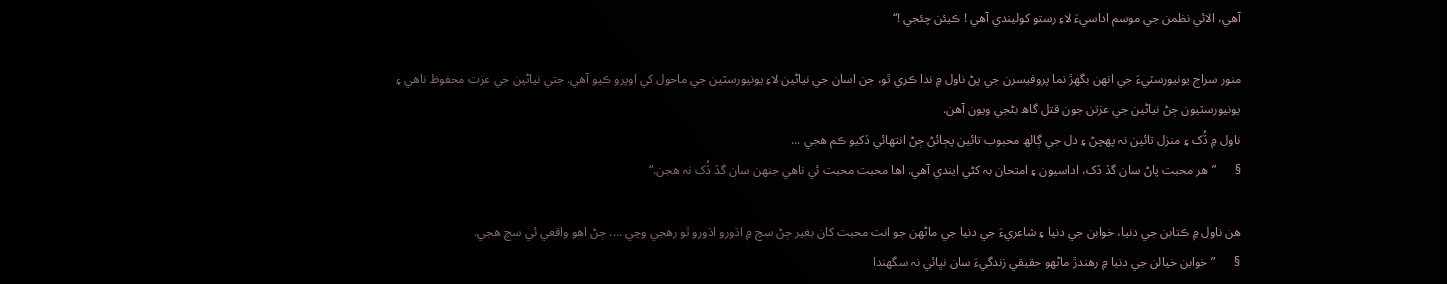آھي، الائي نظمن جي موسم اداسيءَ لاءِ رستو کوليندي آھي ! ڪيئن چئجي !“

منور سراج يونيورسٽيءَ جي انھن بگهڙ نما پروفيسرن جي پڻ ناول ۾ ندا ڪري ٿو، جن اسان جي نياڻين لاءِ يونيورسٽين جي ماحول کي اوپرو ڪيو آھي. جتي نياڻين جي عزت محفوظ ناھي ۽ يونيورسٽيون ڄڻ نياڻين جي عزتن جون قتل گاھ بڻجي ويون آھن.
ناول ۾ ڏُک ۽ منزل تائين نہ پھچڻ ۽ دل جي ڳالھ محبوب تائين پڄائڻ ڄڻ انتھائي ڏکيو ڪم ھجي ...
§      ”ھر محبت پاڻ سان گڏ ڏک، اداسيون ۽ امتحان بہ کڻي ايندي آھي. اھا محبت محبت ئي ناھي جنھن سان گڏ ڏُک نہ ھجن.“

ھن ناول ۾ ڪتابن جي دنيا، خوابن جي دنيا ۽ شاعريءَ جي دنيا جي ماڻھن جو انت محبت کان بغير ڄڻ سچ ۾ اڌورو اڌورو ٿو رھجي وڃي .... ڄڻ اھو واقعي ئي سچ ھجي.
§      ”خوابن خيالن جي دنيا ۾ رھندڙ ماڻھو حقيقي زندگيءَ سان نڀائي نہ سگھندا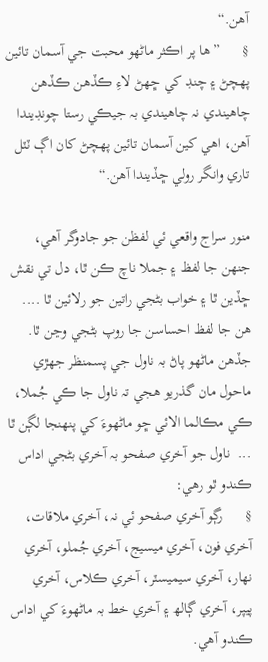آھن.“
§      ”ھا پر اڪثر ماڻھو محبت جي آسمان تائين پھچڻ ۽ چنڊ کي ڇھڻ لاءِ ڪڏھن ڪڏھن چاھيندي نہ چاھيندي بہ جيڪي رستا چونڊيندا آھن، اھي کين آسمان تائين پھچڻ کان اڳ ٽٽل تاري وانگر رولي ڇڏيندا آھن.“

منور سراج واقعي ئي لفظن جو جادوگر آھي، جنھن جا لفظ ۽ جملا ناچ ڪن ٿا، دل تي نقش ڇڏين ٿا ۽ خواب بڻجي راتين جو رلائين ٿا .... ھن جا لفظ احساسن جا روپ بڻجي وڃن ٿا. جڏھن ماڻھو پاڻ بہ ناول جي پسمنظر جھڙي ماحول مان گذريو ھجي تہ ناول جا ڪي جُملا، ڪي مڪالما الائي ڇو ماڻھوءَ کي پنھنجا لڳن ٿا ...  ناول جو آخري صفحو بہ آخري بڻجي اداس ڪندو ٿو رھي:
§      رڳو آخري صفحو ئي نہ، آخري ملاقات، آخري فون، آخري ميسيج، آخري جُملو، آخري نھار، آخري سيميسٽر، آخري ڪلاس، آخري پيپر، آخري ڳالھ ۽ آخري خط بہ ماڻھوءَ کي اداس ڪندو آھي.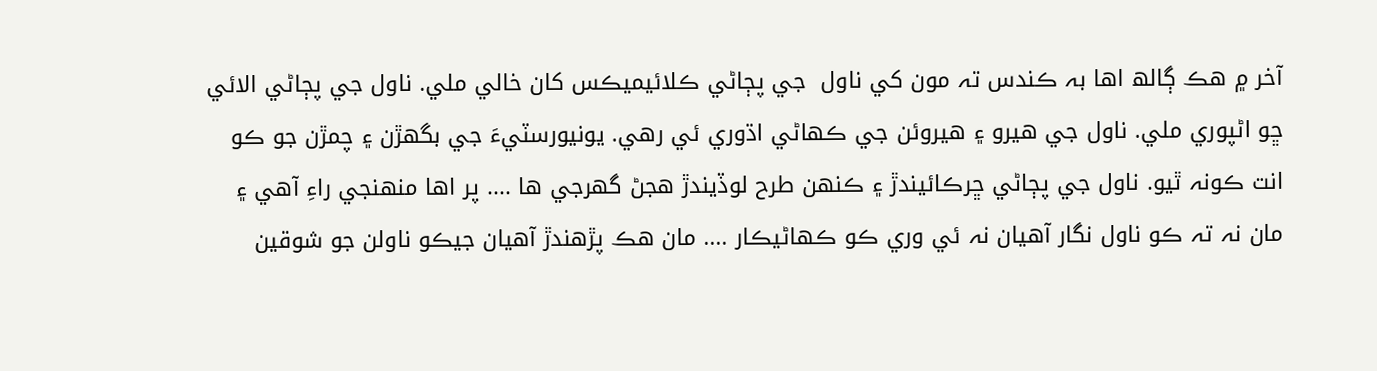آخر ۾ ھڪ ڳالھ اھا بہ ڪندس تہ مون کي ناول  جي پڄاڻي ڪلائيميڪس کان خالي ملي. ناول جي پڄاڻي الائي ڇو اڻپوري ملي. ناول جي ھيرو ۽ ھيروئن جي ڪھاڻي اڌوري ئي رھي. يونيورسٽيءَ جي بگهڙن ۽ چمڙن جو ڪو انت ڪونہ ٿيو. ناول جي پڄاڻي ڇرڪائيندڙ ۽ ڪنھن طرح لوڏيندڙ ھجڻ گهرجي ھا .... پر اھا منھنجي راءِ آھي ۽ مان نہ تہ ڪو ناول نگار آھيان نہ ئي وري ڪو ڪھاڻيڪار .... مان ھڪ پڙھندڙ آھيان جيڪو ناولن جو شوقين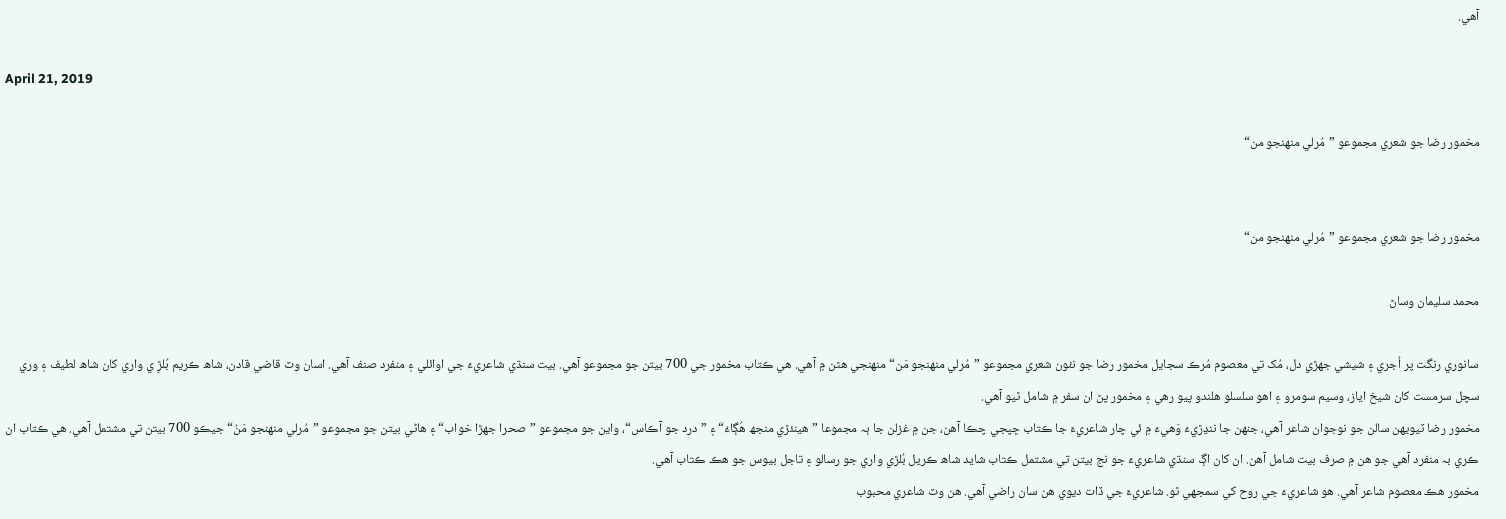آھي.

April 21, 2019

مخمور رضا جو شعري مجموعو ”مُرلي منھنجو من“


مخمور رضا جو شعري مجموعو ”مُرلي منھنجو من“

محمد سليمان وساڻ

سانوري رنگت پر اُجري ۽ شيشي جھڙي دل، مُک تي معصوم مُرڪ سجايل مخمور رضا جو نئون شعري مجموعو ”مُرلي منھنجو مَن“ منھنجي ھٿن ۾ آھي. ھي ڪتاب مخمور جي 700 بيتن جو مجموعو آھي. بيت سنڌي شاعريءَ جي اوائلي ۽ منفرد صنف آھي. اسان وٽ قاضي قادن، شاھ ڪريم بُلڙِ ي واري کان شاھ لطيف ۽ وري سچل سرمست کان شيخ اياز، وسيم سومرو ۽ اھو سلسلو ھلندو پيو رھي ۽ مخمور پڻ ان سفر ۾ شامل ٿيو آھي.
مخمور رضا ٽيويھن سالن جو نوجوان شاعر آھي، جنھن جا ننڍڙيءَ وَهيءَ ۾ ئي چار شاعريءَ جا ڪتاب ڇپجي چڪا آهن، جن ۾ غزلن جا ٻہ مجموعا ”ھينئڙي منجھ ھُڳاءُ“ ۽ ”درد جو آڪاس“، واين جو مجموعو ”صحرا جھڙا خواب“ ۽ ھاڻي بيتن جو مجموعو ”مُرلي منھنجو مَنُ“ جيڪو 700 بيتن تي مشتمل آھي. ھي ڪتاب ان ڪري بہ منفرد آھي جو ھن ۾ صرف بيت شامل آھن. ان کان اڳ سنڌي شاعريءَ جو نج بيتن تي مشتمل ڪتاب شايد شاھ ڪريل بُلڙي واري جو رسالو ۽ تاجل بيوس جو ھڪ ڪتاب آھي.
مخمور هڪ معصوم شاعر آهي. ھو شاعريءَ جي روح کي سمجهي ٿو. شاعريءَ جي ڏات ديوي هن سان راضي آهي. هن وٽ شاعري محبوب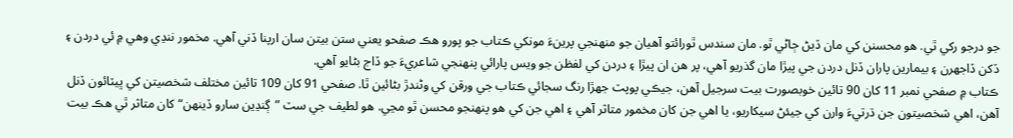جو درجو رکي ٿي. هو محسنن کي مان ڏيڻ ڄاڻي ٿو. مان سندس ٿورائتو آهيان جو منھنجي پرينءَ مونکي ڪتاب جو پورو هڪ صفحو يعني ستن بيتن سان ارپنا ڏني آهي. مخمور ننڍي وھي ۾ ئي دردن ۽ ڏکن ڏاجهرن ۽ بيمارين پاران ڏنل دردن جي پيڙا مان گذريو آھي، پر ھن ان پيڙا ۽ دردن کي لفظن جو ويس پارائي پنھنجي شاعريءَ جو ڏاج بڻايو آھي.
ڪتاب ۾ صفحي نمبر 11 کان 90 تائين خوبصورت بيت سرجيل آھن، جيڪي پوپٽ جھڙا رنگ سجائي ڪتاب جي ورقن کي وڻندڙ بڻائين ٿا. صفحي 91 کان 109 تائين مختلف شخصيتن کي ڀيٽائون ڏنل آھن، اھي شخصيتون جن ڌرتيءَ وارن کي جيئڻ سيکاريو، يا اھي جن کان مخمور متاثر آھي ۽ اھي جن کي ھو پنھنجو محسن ٿو مڃي. ھو لطيف جي سٽ ”ڳنڍين سارو ڏينھن“ کان متاثر ٿي ھڪ بيت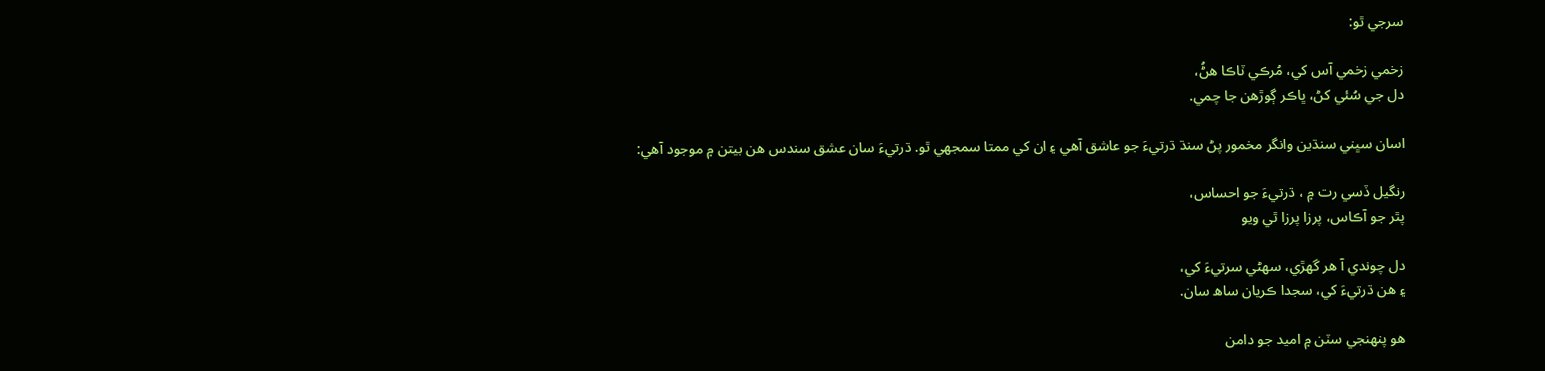سرجي ٿو:

زخمي زخمي آس کي، مُرڪي ٽاڪا ھڻُ،
دل جي سُئي کڻ، ڀاڪر ڳوڙھن جا چمي.

اسان سڀني سنڌين وانگر مخمور پڻ سنڌ ڌرتيءَ جو عاشق آھي ۽ ان کي ممتا سمجھي ٿو. ڌرتيءَ سان عشق سندس ھن بيتن ۾ موجود آھي:

رنگيل ڏسي رت ۾ ، ڌرتيءَ جو احساس،
پٿر جو آڪاس، پرزا پرزا ٿي ويو

دل چوندي آ ھر گھڙي، سھڻي سرتيءَ کي،
۽ ھن ڌرتيءَ کي، سجدا ڪريان ساھ سان.

ھو پنھنجي سٽن ۾ اميد جو دامن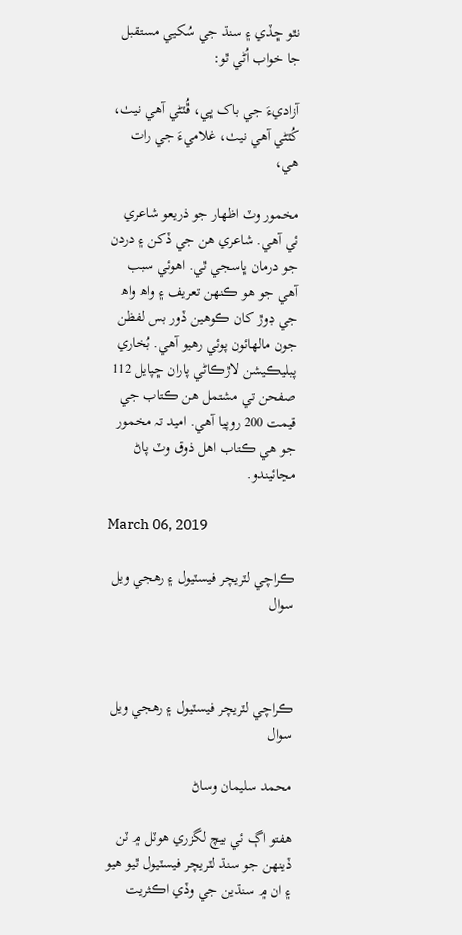نٿو ڇڏي ۽ سنڌ جي سُکيي مستقبل جا خواب اُڻي ٿو:

آزاديءَ جي باک ڀي، ڦُٽڻي آھي نيٺ،
کُٽڻي آھي نيٺ، غلاميءَ جي رات ھي،

مخمور وٽ اظھار جو ذريعو شاعري ئي آھي. شاعري ھن جي ڏکن ۽ دردن جو درمان ڀاسجي ٿي. اھوئي سبب آھي جو ھو ڪنھن تعريف ۽ واھ واھ جي ڊوڙ کان ڪوھين ڏور بس لفظن جون مالھائون پوئي رھيو آھي. بُخاري پبليڪيشن لاڙڪاڻي پاران ڇپايل 112 صفحن تي مشتمل ھن ڪتاب جي قيمت 200 روپيا آھي. اميد تہ مخمور جو ھي ڪتاب اھل ذوق وٽ پاڻ مڃائيندو.

March 06, 2019

ڪراچي لٽريچر فيسٽيول ۽ رهجي ويل سوال



ڪراچي لٽريچر فيسٽيول ۽ رهجي ويل سوال

محمد سليمان وساڻ

هفتو اڳ ئي بيچ لگزري هوٽل ۾ ٽن ڏينهن جو سنڌ لٽريچر فيسٽيول ٿيو هيو ۽ ان ۾ سنڌين جي وڏي اڪثريت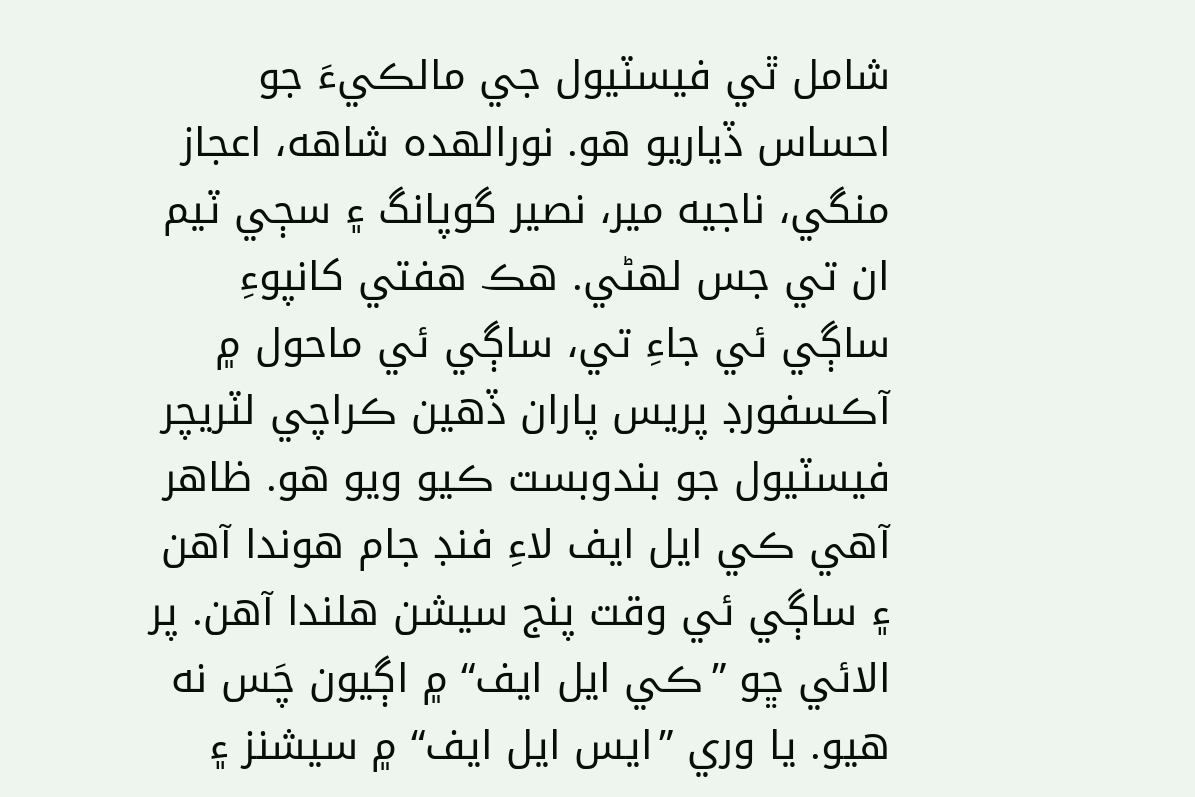شامل ٿي فيسٽيول جي مالڪيءَ جو احساس ڏياريو هو. نورالهده شاهه، اعجاز منگي، ناجيه مير، نصير گوپانگ ۽ سڄي ٽيم ان تي جس لهڻي. هڪ هفتي کانپوءِ ساڳي ئي جاءِ تي، ساڳي ئي ماحول ۾ آڪسفورڊ پريس پاران ڏهين ڪراچي لٽريچر فيسٽيول جو بندوبست ڪيو ويو هو. ظاهر آهي ڪي ايل ايف لاءِ فنڊ جام هوندا آهن ۽ ساڳي ئي وقت پنج سيشن هلندا آهن. پر الائي ڇو ”ڪي ايل ايف“ ۾ اڳيون چَس نه هيو. يا وري ”ايس ايل ايف“ ۾ سيشنز ۽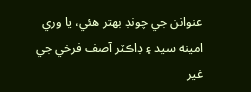عنوانن جي چونڊ بهتر هئي، يا وري امينه سيد ۽ ڊاڪٽر آصف فرخي جي غير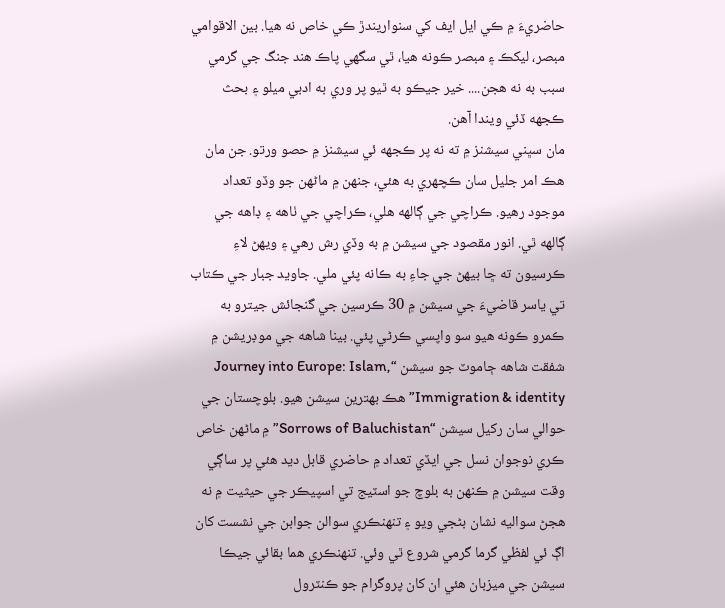حاضريءَ ۾ ڪي ايل ايف کي سنواريندڙ ڪي خاص نه هيا. بين الاقوامي مبصر، ليکڪ ۽ مبصر ڪونه هيا، ٿي سگهي پاڪ هند جنگ جي گرمي سبب به نه هجن.... خير جيڪو به ٿيو پر وري به ادبي ميلو ۽ بحث ڪجهه ڏئي ويندا آهن.
مان سڀني سيشنز ۾ ته نه پر ڪجهه ئي سيشنز ۾ حصو ورتو. جن مان هڪ امر جليل سان ڪچهري به هئي، جنهن ۾ ماڻهن جو وڏو تعداد موجود رهيو. ڪراچي جي ڳالهه هلي، ڪراچي جي ٺاهه ۽ ڊاهه جي ڳالهه ٿي. انور مقصود جي سيشن ۾ به وڏي رش رهي ۽ ويهڻ لاءِ ڪرسيون ته ڇا بيهڻ جي جاءِ به ڪانه پئي ملي. جاويد جبار جي ڪتاب تي ياسر قاضيءَ جي سيشن ۾ 30 ڪرسين جي گنجائش جيترو به ڪمرو ڪونه هيو سو واپسي ڪرڻي پئي. بينا شاهه جي موڊريشن ۾ شفقت شاهه ڄاموٽ جو سيشن “Journey into Europe: Islam, Immigration & identity” هڪ بهترين سيشن هيو. بلوچستان جي حوالي سان رکيل سيشن “Sorrows of Baluchistan” ۾ ماڻهن خاص ڪري نوجوان نسل جي ايڏي تعداد ۾ حاضري قابل ديد هئي پر ساڳي وقت سيشن ۾ ڪنهن به بلوچ جو اسٽيج تي اسپيڪر جي حيثيت ۾ نه هجڻ سواليه نشان بڻجي ويو ۽ تنهنڪري سوالن جوابن جي نشست کان اڳ ئي لفظي گرما گرمي شروع ٿي وئي. تنهنڪري هما بقائي جيڪا سيشن جي ميزبان هئي ان کان پروگرام جو ڪنٽرول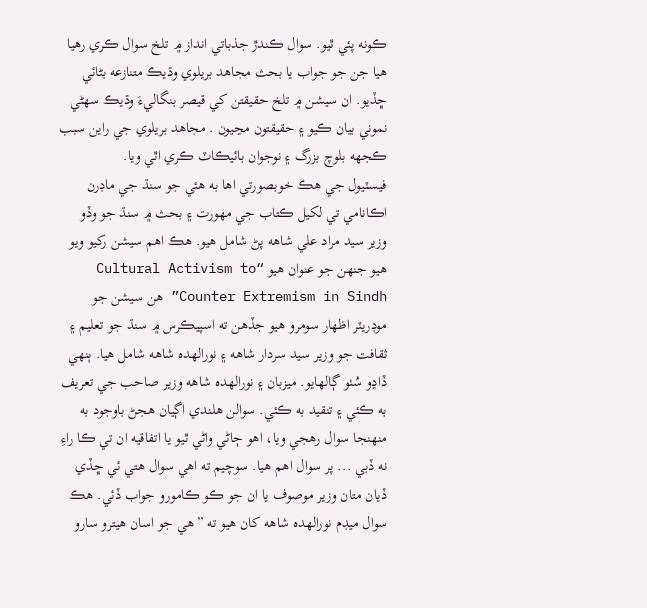ڪونه پئي ٿيو. سوال ڪندڙ جذباتي انداز ۾ تلخ سوال ڪري رهيا هيا جن جو جواب يا بحث مجاهد بريلوي وڌيڪ متنازعه بڻائي ڇڏيو. ان سيشن ۾ تلخ حقيقتن کي قيصر بنگاليءَ وڌيڪ سهڻي نموني بيان ڪيو ۽ حقيقتون مڃيون . مجاهد بريلوي جي راين سبب ڪجهه بلوچ بزرگ ۽ نوجوان بائيڪاٽ ڪري اٿي ويا.
فيسٽيول جي هڪ خوبصورتي اها به هئي جو سنڌ جي ماڊرن اڪانامي تي لکيل ڪتاب جي مهورت ۽ بحث ۾ سنڌ جو وڏو وزير سيد مراد علي شاهه پڻ شامل هيو. هڪ اهم سيشن رکيو ويو هيو جنهن جو عنوان هيو “Cultural Activism to Counter Extremism in Sindh” هن سيشن جو موڊريٽر اظهار سومرو هيو جڏهن ته اسپيڪرس ۾ سنڌ جو تعليم ۽ ثقافت جو وزير سيد سردار شاهه ۽ نورالهده شاهه شامل هيا. ٻنهي ڏاڍو سُٺو ڳالهايو. ميزبان ۽ نورالهده شاهه وزير صاحب جي تعريف به ڪئي ۽ تنقيد به ڪئي. سوالن هلندي اڳيان هجڻ باوجود به منهنجا سوال رهجي ويا، اهو ڄاڻي واڻي ٿيو يا اتفاقيه ان تي ڪا راءِ نه ڏبي ... پر سوال اهم هيا. سوچيم ته اهي سوال هتي ئي ڇڏي ڏيان متان وزير موصوف يا ان جو ڪو ڪامورو جواب ڏئي. هڪ سوال ميڊم نورالهده شاهه کان هيو ته ”هي جو اسان هيترو سارو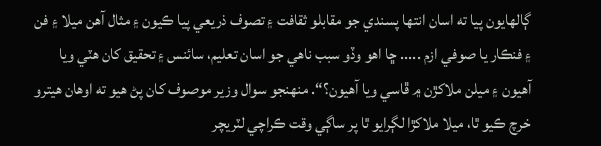ڳالهايون پيا ته اسان انتها پسندي جو مقابلو ثقافت ۽ تصوف ذريعي پيا ڪيون ۽ مثال آهن ميلا ۽ فن ۽ فنڪار يا صوفي ازم ..... ڇا اهو وڏو سبب ناهي جو اسان تعليم، سائنس ۽ تحقيق کان هٽي ويا آهيون ۽ ميلن ملاکڙن ۾ ڦاسي ويا آهيون؟“. منهنجو سوال وزير موصوف کان پڻ هيو ته اوهان هيترو خرچ ڪيو ٿا، ميلا ملاکڙا لڳرايو ٿا پر ساڳي وقت ڪراچي لٽريچر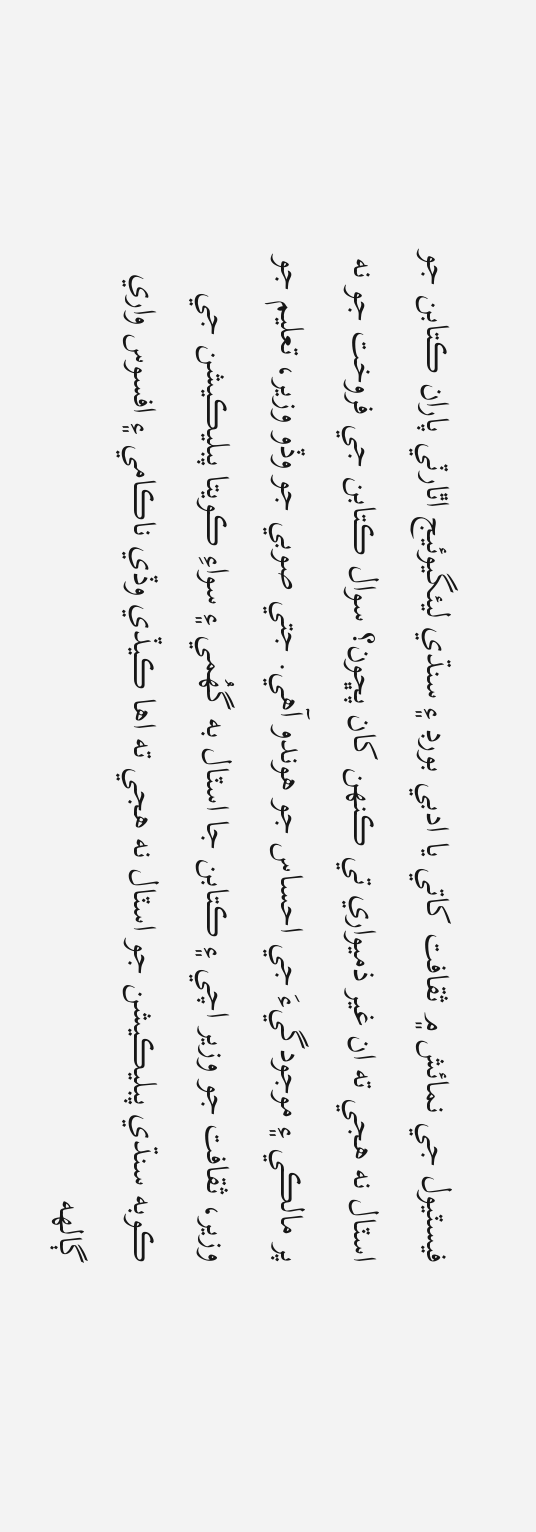فيسٽيول جي نمائش ۾ ثقافت کاتي يا ادبي بورڊ ۽ سنڌي ليئگيوئيج اٿارٽي پاران ڪتابن جو اسٽال نه هجي ته ان غير ذميواري تي ڪنهن کان پڇون؟ سوال ڪتابن جي فروخت جو نه پر مالڪي ۽ موجودگيءَ جي احساس جو هوندو آهي. جتي صوبي جو وڏو وزير، تعليم جو وزير، ثقافت جو وزير اچي ۽ ڪتابن جا اسٽال به گهُمي ۽ سواءِ ڪويتا پبليڪيشن جي ڪوبه سنڌي پبليڪيشن جو اسٽال نه هجي ته اها ڪيڏي وڏي ناڪامي ۽ افسوس واري ڳالهه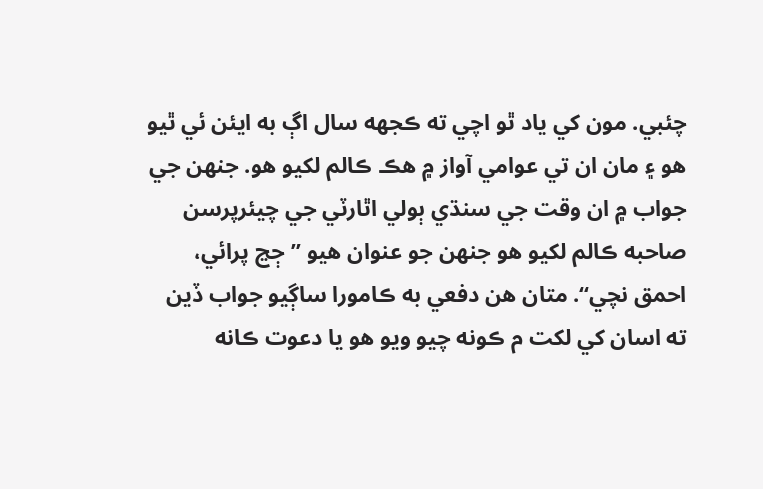چئبي. مون کي ياد ٿو اچي ته ڪجهه سال اڳ به ايئن ئي ٿيو هو ۽ مان ان تي عوامي آواز ۾ هڪ ڪالم لکيو هو. جنهن جي جواب ۾ ان وقت جي سنڌي ٻولي اٿارٽي جي چيئرپرسن صاحبه ڪالم لکيو هو جنهن جو عنوان هيو ”ڄڃ پرائي، احمق نچي“. متان هن دفعي به ڪامورا ساڳيو جواب ڏين ته اسان کي لکت م ڪونه چيو ويو هو يا دعوت ڪانه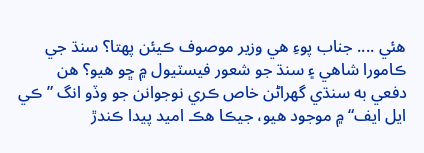هئي .... جناب پوءِ هي وزير موصوف ڪيئن پهتا؟ سنڌ جي ڪامورا شاهي ۽ سنڌ جو شعور فيسٽيول ۾ ڇو هيو؟ هن دفعي به سنڌي گهراڻن خاص ڪري نوجوانن جو وڏو انگ ”ڪي ايل ايف“ ۾ موجود هيو، جيڪا هڪ اميد پيدا ڪندڙ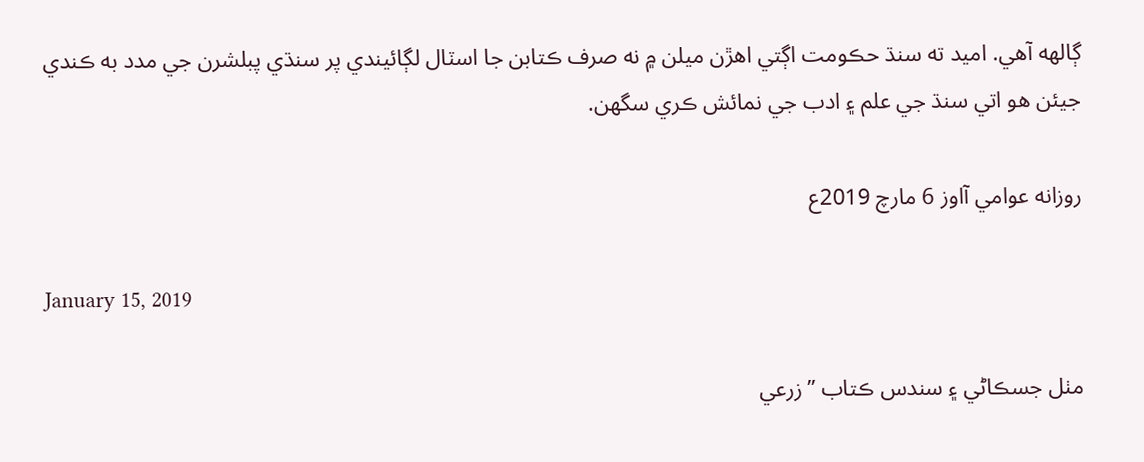ڳالهه آهي. اميد ته سنڌ حڪومت اڳتي اهڙن ميلن ۾ نه صرف ڪتابن جا اسٽال لڳائيندي پر سنڌي پبلشرن جي مدد به ڪندي جيئن هو اتي سنڌ جي علم ۽ ادب جي نمائش ڪري سگهن.

روزانه عوامي آاوز 6 مارچ 2019ع

January 15, 2019

مٺل جسڪاڻي ۽ سندس ڪتاب ”زرعي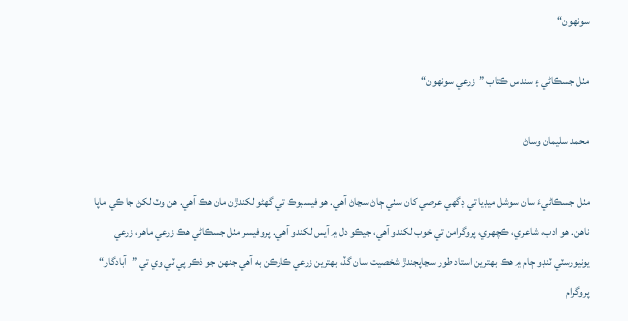سونهون“

مٺل جسڪاڻي ۽ سندس ڪتاب ”زرعي سونهون“

محمد سليمان وساڻ

مٺل جسڪاڻيءَ سان سوشل ميڊيا تي ڊگهي عرصي کان سٺي ڄاڻ سڃاڻ آهي. هو فيسبوڪ تي گهڻو لکندڙن مان هڪ آهي. هن وٽ لکڻ جا ڪي ماپا ناهن. هو ادب، شاعري، ڪچهري، پروگرامن تي خوب لکندو آهي، جيڪو دل ۾ آيس لکندو آهي. پروفيسر مٺل جسڪاڻي هڪ زرعي ماهر، زرعي يونيورسٽي ٽنڊو ڄام ۾ هڪ بهترين استاد طور سڃاپجندڙ شخصيت سان گڏ، بهترين زرعي ڪارڪن به آهي جنهن جو ذڪر پي ٽي وي تي ”آبادگار“ پروگرام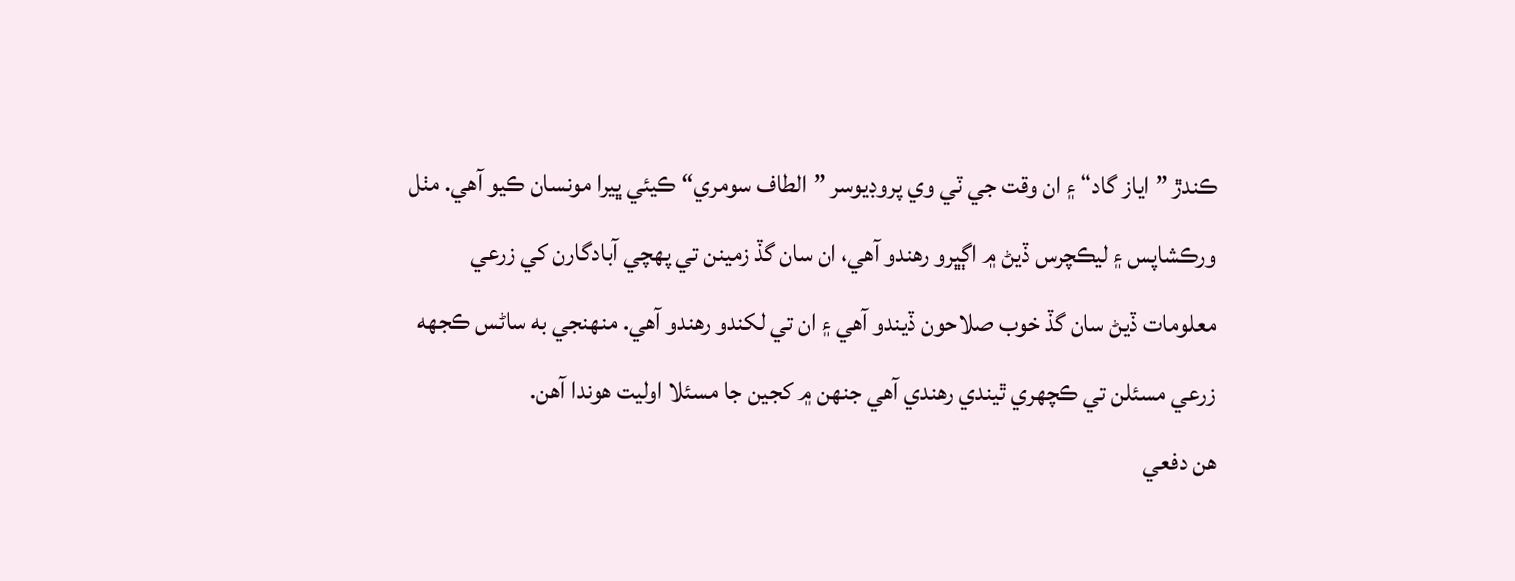ڪندڙ ”اياز گاد“ ۽ ان وقت جي ٽي وي پروڊيوسر ”الطاف سومري“ ڪيئي ڀيرا مونسان ڪيو آهي. مٺل ورڪشاپس ۽ ليڪچرس ڏيڻ ۾ اڳڀرو رهندو آهي، ان سان گڏ زمينن تي پهچي آبادگارن کي زرعي معلومات ڏيڻ سان گڏ خوب صلاحون ڏيندو آهي ۽ ان تي لکندو رهندو آهي. منهنجي به ساڻس ڪجهه زرعي مسئلن تي ڪچهري ٿيندي رهندي آهي جنهن ۾ کجين جا مسئلا اوليت هوندا آهن.
هن دفعي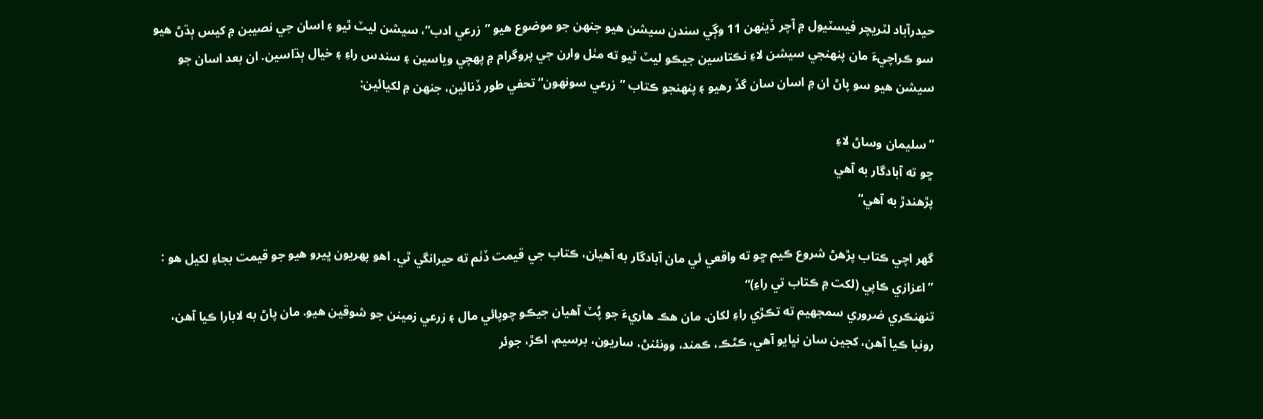حيدرآباد لٽريچر فيسٽيول ۾ آچر ڏينهن 11 وڳي سندن سيشن هيو جنهن جو موضوع هيو ”زرعي ادب“، سيشن ليٽ ٿيو ۽ اسان جي نصيبن ۾ کيس ٻڌڻ هيو سو ڪراچيءَ مان پنهنجي سيشن لاءِ نڪتاسين جيڪو ليٽ ٿيو ته مٺل وارن جي پروگرام ۾ پهچي وياسين ۽ سندس راءِ ۽ خيال ٻڌاسين. ان بعد اسان جو سيشن هيو سو پاڻ ان ۾ اسان سان گڏ رهيو ۽ پنهنجو ڪتاب ”زرعي سونهون“ تحفي طور ڏنائين، جنهن ۾ لکيائين:

”سليمان وساڻ لاءِ
ڇو ته آبادگار به آهي
پڙهندڙ به آهي“

گهر اچي ڪتاب پڙهڻ شروع ڪيم ڇو ته واقعي ئي مان آبادگار به آهيان، ڪتاب جي قيمت ڏٺم ته حيرانگي ٿي. اهو پهريون ڀيرو هيو جو قيمت بجاءِ لکيل هو :
”اعزازي ڪاپي (لکت ۾ ڪتاب تي راءِ)“
تنهنڪري ضروري سمجهيم ته تڪڙي راءِ لکان. مان هڪ هاريءَ جو پُٽ آهيان جيڪو چوپائي مال ۽ زرعي زمينن جو شوقين هيو. مان پاڻ به لابارا ڪيا آهن، رونبا ڪيا آهن، کجين سان نڀايو آهي، ڪڻڪ، ڪمند، وونئنڻ، ساريون، برسيم، اڪڙ، جوئر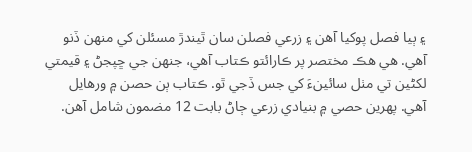۽ ٻيا فصل پوکيا آهن ۽ زرعي فصلن سان ٿيندڙ مسئلن کي منهن ڏنو آهي. هي هڪ مختصر پر ڪارائتو ڪتاب آهي، جنهن جي ڇپجڻ ۽ قيمتي لکڻين تي مٺل سائينءَ کي جس ڏجي ٿو. ڪتاب ٻن حصن ۾ ورهايل آهي. پهرين حصي ۾ بنيادي زرعي ڄاڻ بابت 12 مضمون شامل آهن.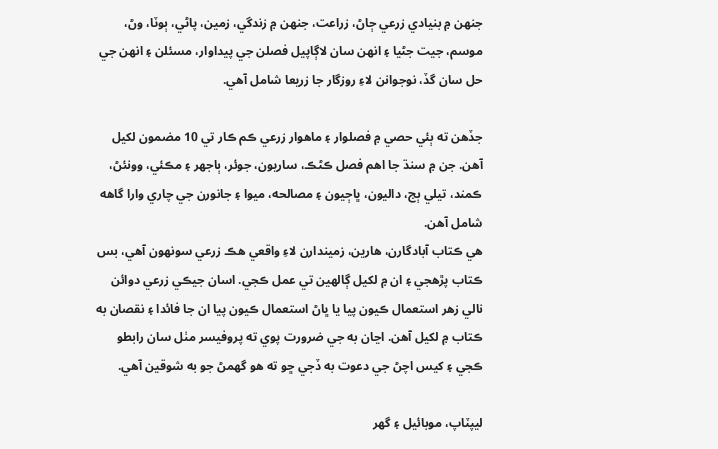جنهن ۾ بنيادي زرعي ڄاڻ، زراعت، جنهن ۾ زندگي، زمين، پاڻي، ٻوٽا، وڻ، موسم، جيت جڻيا ۽ انهن سان لاڳاپيل فصلن جي پيداوار، مسئلن ۽ انهن جي حل سان گڏ، نوجوانن لاءِ روزگار جا زريعا شامل آهي.

جڏهن ته ٻئي حصي ۾ فصلوار ۽ ماهوار زرعي ڪم ڪار تي 10 مضمون لکيل آهن. جن ۾ سنڌ جا اهم فصل ڪڻڪ، ساريون، جوئر، ٻاجھر ۽ مڪئي، وونئڻ، ڪمند، تيلي ٻج، داليون، ڀاڄيون ۽ مصالحه، ميوا ۽ جانورن جي چاري وارا گاهه شامل آهن.
هي ڪتاب آبادگارن، هارين، زميندارن لاءِ واقعي هڪ زرعي سونهون آهي، بس ڪتاب پڙهجي ۽ ان ۾ لکيل ڳالهين تي عمل ڪجي. اسان جيڪي زرعي دوائن نالي زهر استعمال ڪيون پيا يا ڀاڻ استعمال ڪيون پيا ان جا فائدا ۽ نقصان به ڪتاب ۾ لکيل آهن. اڃان به جي ضرورت پوي ته پروفيسر مٺل سان رابطو ڪجي ۽ کيس اچڻ جي دعوت به ڏجي ڇو ته هو گهمڻ جو به شوقين آهي.

ليپٽاپ، موبائيل ۽ گهر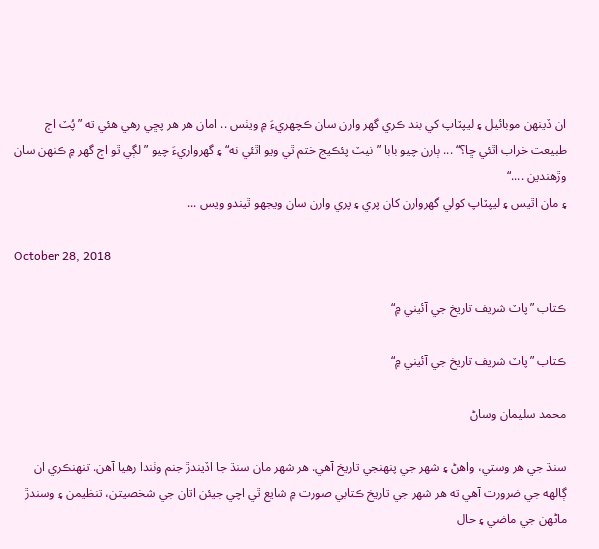ان ڏينهن موبائيل ۽ ليپٽاپ کي بند ڪري گهر وارن سان ڪچهريءَ ۾ ويٺس .. امان هر هر پڇي رهي هئي ته ”پُٽ اڄ طبيعت خراب اٿئي ڇا؟“ ... ٻارن چيو بابا ”نيٽ پئڪيج ختم ٿي ويو اٿئي نه“ ۽ گهرواريءَ چيو ”لڳي ٿو اڄ گهر ۾ ڪنهن سان وڙهندين ....“
۽ مان اٿيس ۽ ليپٽاپ کولي گهروارن کان پري ۽ پري وارن سان ويجهو ٿيندو ويس ...

October 28, 2018

ڪتاب ”پاٽ شريف تاريخ جي آئيني ۾“

ڪتاب ”پاٽ شريف تاريخ جي آئيني ۾“

محمد سليمان وساڻ

سنڌ جي هر وستي، واهڻ ۽ شهر جي پنهنجي تاريخ آهي. هر شهر مان سنڌ جا اڏيندڙ جنم وٺندا رهيا آهن. تنهنڪري ان ڳالهه جي ضرورت آهي ته هر شهر جي تاريخ ڪتابي صورت ۾ شايع ٿي اچي جيئن اتان جي شخصيتن، تنظيمن ۽ وسندڙ ماڻهن جي ماضي ۽ حال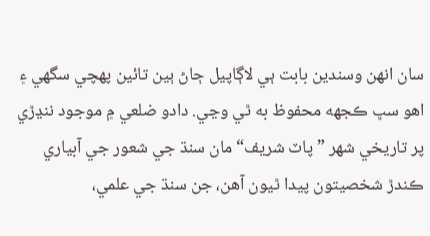سان انهن وسندين بابت ٻي لاڳاپيل ڄاڻ ٻين تائين پهچي سگهي ۽ اهو سڀ ڪجهه محفوظ به ٿي وڃي. دادو ضلعي ۾ موجود ننڍڙي پر تاريخي شهر ”پاٽ شريف“ مان سنڌ جي شعور جي آبياري ڪندڙ شخصيتون پيدا ٿيون آهن، جن سنڌ جي علمي،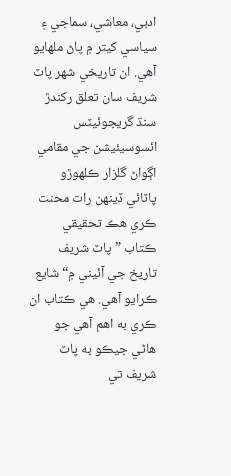ادبي، معاشي، سماجي ۽ سياسي کيتر ۾ پاڻ ملهايو آهي. ان تاريخي شهر پاٽ شريف سان تعلق رکندڙ سنڌ گريجوئيٽس ائسوسيئيشن جي مقامي اڳواڻ گلزار ڪلهوڙو پاٽائي ڏينهن رات محنت ڪري هڪ تحقيقي ڪتاب ”پاٽ شريف تاريخ جي آئيني ۾“ شايع ڪرايو آهي. هي ڪتاب ان ڪري به اهم آهي جو هاڻي جيڪو به پاٽ شريف تي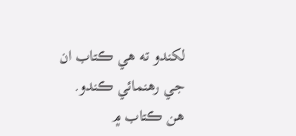لکندو ته هي ڪتاب ان جي رهنمائي ڪندو.
هن ڪتاب ۾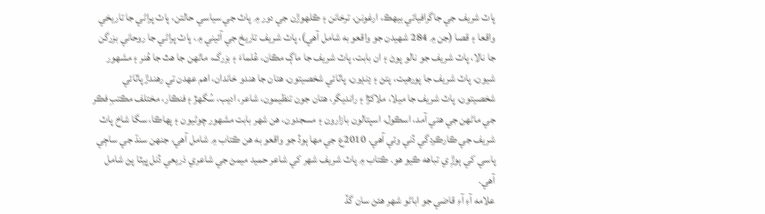پاٽ شريف جي جاگرافيائي بيهڪ، ارغونن، ترخانن ۽ ڪلهوڙن جي دور ۾ پاٽ جي سياسي حالتن، پاٽ پراڻي جا تاريخي واقعا ۽ قصا (جن ۾ 284 شهيدن جو واقعو به شامل آهي)، پاٽ شريف تاريخ جي آئيني ۾، پاٽ پراڻي جا روحاني بزرگن جا نالا، پاٽ شريف جو نالو پوڻ ۽ ان بابت، پاٽ شريف جا ماڳ مڪان، عُلماءَ ۽ بزرگ، ماڻهن جا هٿ جا هُنر ۽ مشهور شيون، پاٽ شريف جا پورهيت، پتڻ ۽ ڍنڍون، پاٽائي شخصيتون، هتان جا هندو خاندان، اهم عهدن تي رهندڙ پاٽائي شخصيتون، پاٽ شريف جا ميلا، ملاکڙا ۽ رانديگر، هتان جون تنظيمون، شاعر، اديب، سُگهڙ ۽ فنڪار، مختلف مڪتبِ فڪر جي ماڻهن جي هتي آمد، اسڪول، اسپتالون بازارون ۽ مسجدون، هن شهر بابت مشهور چوڻيون ۽ پهاڪا، سگا شاخ پاٽ شريف جي ڪارڪردگي ڏني وئي آهي. 2010ع جي مها ٻوڏ جو واقعو به هن ڪتاب ۾ شامل آهي، جنهن سنڌ جي ساڄي پاسي کي ٻوڙِ ي تباهه ڪيو هو. ڪتاب ۾ پاٽ شريف شهر کي شاعر حميد ميمڻ جي شاعري ذريعي ڏنل ڀيٽا پڻ شامل آهي.
علامه آءِ آءِ قاضي جو اباڻو شهر هئڻ سان گڏ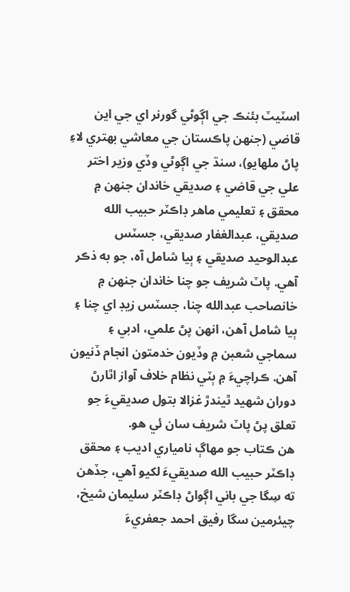اسٽيٽ بئنڪ جي اڳوڻي گورنر اي جي اين قاضي (جنهن پاڪستان جي معاشي بهتري لاءِ پاڻ ملهايو)، سنڌ جي اڳوڻي وڏي وزير اختر علي جي قاضي ۽ صديقي خاندان جنهن ۾ محقق ۽ تعليمي ماهر ڊاڪٽر حبيب الله صديقي، عبدالغفار صديقي، جسٽس عبدالوحيد صديقي ۽ ٻيا شامل آه، جو به ذڪر آهي. پاٽ شريف جو چنا خاندان جنهن ۾ خانصاحب عبدالله چنا، جسٽس زيڊ اي چنا ۽ ٻيا شامل آهن، انهن پڻ علمي، ادبي ۽ سماجي شعبن ۾ وڏيون خدمتون انجام ڏنيون آهن. ڪراچيءَ ۾ ٻٽي نظام خلاف آواز اٿارڻ دوران شهيد ٿيندڙ غزالا بتول صديقيءَ جو تعلق پڻ پاٽ شريف سان ئي هو.
هن ڪتاب جو مهاڳ نامياري اديب ۽ محقق ڊاڪٽر حبيب الله صديقيءَ لکيو آهي، جڏهن ته سِگا جي باني اڳواڻ ڊاڪٽر سليمان شيخ، چيئرمين سگا رفيق احمد جعفريءَ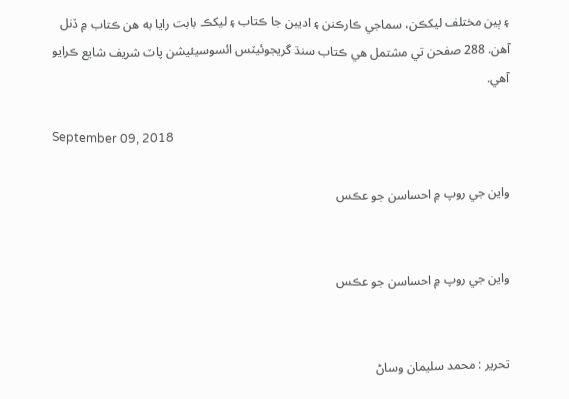۽ ٻين مختلف ليکڪن، سماجي ڪارڪنن ۽ اديبن جا ڪتاب ۽ ليکڪ بابت رايا به هن ڪتاب ۾ ڏنل آهن. 288 صفحن تي مشتمل هي ڪتاب سنڌ گريجوئيٽس ائسوسيئيشن پاٽ شريف شايع ڪرايو آهي.

September 09, 2018

واين جي روپ ۾ احساسن جو عڪس


واين جي روپ ۾ احساسن جو عڪس


تحرير : محمد سليمان وساڻ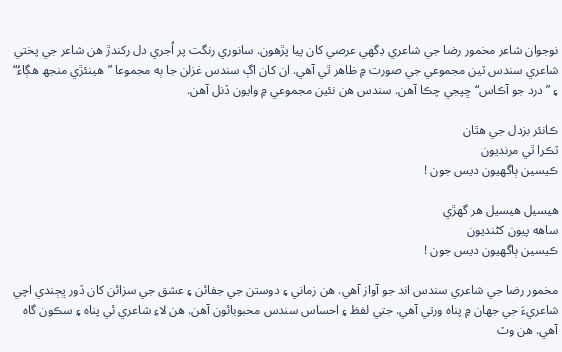نوجوان شاعر مخمور رضا جي شاعري ڊگهي عرصي کان پيا پڙهون. سانوري رنگت پر اُجري دل رکندڙ هن شاعر جي پختي شاعري سندس ٽين مجموعي جي صورت ۾ ظاهر ٿي آهي. ان کان اڳ سندس غزلن جا ٻه مجموعا ”هينئڙي منجھ هڳاءُ“ ۽ ”درد جو آڪاس“ ڇپجي چڪا آهن. سندس هن نئين مجموعي ۾ وايون ڏنل آهن.

ڪانئر بزدل جي هٿان
ٽڪرا ٿي مرنديون
ڪيسين ٻاگهيون ديس جون !

هيسيل هيسيل هر گهڙي
ساهه پيون کڻنديون
ڪيسين ٻاگهيون ديس جون !

مخمور رضا جي شاعري سندس اند جو آواز آهي. هن زماني ۽ دوستن جي جفائن ۽ عشق جي سزائن کان ڏور ڀڄندي اچي شاعريءَ جي جهان ۾ پناه ورتي آهي. جتي لفظ ۽ احساس سندس محبوبائون آهن. هن لاءِ شاعري ئي پناه ۽ سڪون گاه آهي. هن وٽ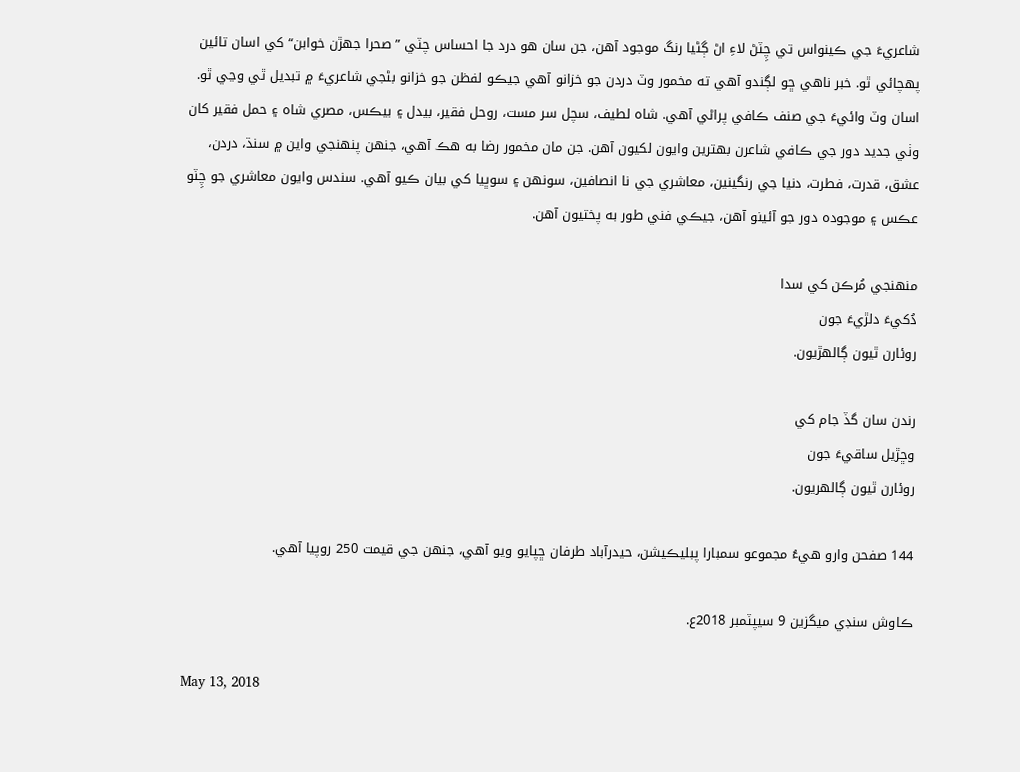شاعريءَ جي ڪينواس تي چِٽڻ لاءِ اڻ ڳڻيا رنگ موجود آهن، جن سان هو درد جا احساس چٽي ”صحرا جهڙن خوابن“ کي اسان تائين پهچائي ٿو. خبر ناهي ڇو لڳندو آهي ته مخمور وٽ دردن جو خزانو آهي جيڪو لفظن جو خزانو بڻجي شاعريءَ ۾ تبديل ٿي وڃي ٿو.
اسان وٽ وائيءَ جي صنف ڪافي پراڻي آهي. شاه لطيف، سچل سر مست، روحل فقير، بيدل ۽ بيڪس، مصري شاه ۽ حمل فقير کان وٺي جديد دور جي ڪافي شاعرن بهترين وايون لکيون آهن. جن مان مخمور رضا به هڪ آهي، جنهن پنهنجي واين ۾ سنڌ، دردن، عشق، قدرت، فطرت، دنيا جي رنگينين، معاشري جي نا انصافين، سونهن ۽ سوڀيا کي بيان ڪيو آهي. سندس وايون معاشري جو چِٽو عڪس ۽ موجوده دور جو آئينو آهن، جيڪي فني طور به پختيون آهن.

منهنجي مُرڪن کي سدا
دُکيءَ دلڙيءَ جون
روئارن ٿيون ڳالهڙيون.

رندن سان گڏ جام کي
وڇڙيل ساقيءَ جون
روئارن ٿيون ڳالهريون.

144 صفحن وارو هيءُ مجموعو سمبارا پبليڪيشن، حيدرآباد طرفان ڇپايو ويو آهي، جنهن جي قيمت 250 روپيا آهي.

ڪاوش سنڊي ميگزين 9 سيپٽمبر 2018ع.

May 13, 2018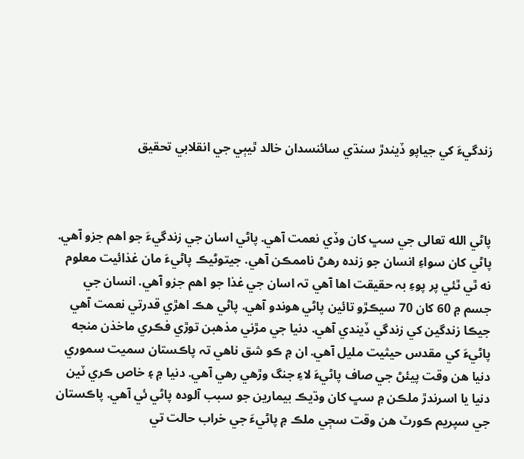زندگيءَ کي جياپو ڏيندڙ سنڌي سائنسدان خالد ٿيٻي جي انقلابي تحقيق



پاڻي الله تعالى جي سڀ کان وڏي نعمت آهي. پاڻي اسان جي زندگيءَ جو اهم جزو آهي. پاڻي کان سواءِ انسان جو زنده رهڻ ناممڪن آهي. جيتوڻيڪ پاڻيءَ مان غذائيت معلوم نه ٿي ٿئي پر پوءِ بہ حقيقت اھا آهي تہ اسان جي غذا جو اهم جزو آهي. انسان جي جسم ۾ 60 کان 70 سيڪڙو تائين پاڻي هوندو آهي. پاڻي ھڪ اھڙي قدرتي نعمت آھي جيڪا زندگين کي زندگي ڏيندي آھي. دنيا جي مڙني مذهبن توڙي فڪري ماخذن منجه پاڻيءَ کي مقدس حيثيت مليل آهي. ان ۾ ڪو شق ناھي تہ پاڪستان سميت سموري دنيا ھن وقت پيئڻ جي صاف پاڻيءَ لاءِ جنگ وڙھي رھي آھي. دنيا ۾ ۽ خاص ڪري ٽين دنيا يا اسرندڙ ملڪن ۾ سڀ کان وڌيڪ بيمارين جو سبب آلودہ پاڻي ئي آھي. پاڪستان جي سپريم ڪورٽ ھن وقت سڄي ملڪ ۾ پاڻيءَ جي خراب حالت تي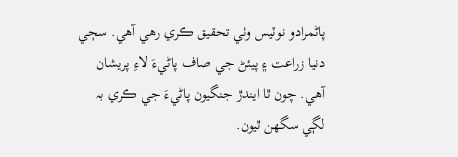پاڻمرادو نوٽيس وٺي تحقيق ڪري رھي آھي. سڄي دنيا زراعت ۽ پيئڻ جي صاف پاڻيءَ لاءِ پريشان آھي. چون ٿا ايندڙ جنگيون پاڻيءَ جي ڪري بہ لڳي سگھن ٿيون.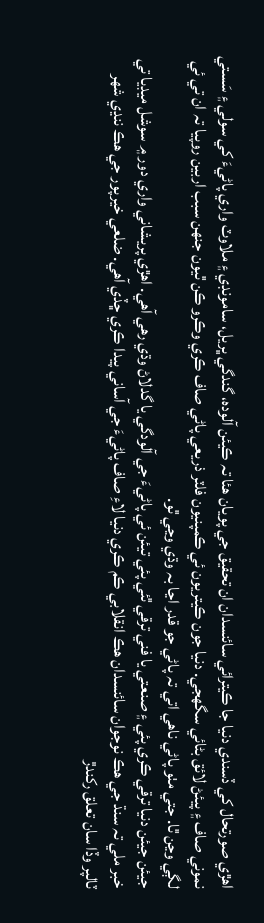اھڙي صورتحال کي ڏسندي دنيا جا ڪيترائي سائنسدان ان تحقيق جي پويان ھئا تہ ڪيئن آلودہ، گندگي ڀريل، سامونڊي ۽ ملاوٽ واري پاڻيءَ کي سولي ۽ سَستي نموني صاف ۽ پيئڻ لائق بڻائي سگھجي. دنيا جون ڪيتريون ئي ڪمپنيون فلٽر ذريعي پاڻي صاف ڪري وڪرو ڪن ٿيون جنھن سبب اربين روپيا تہ ان تي ئي لڳي وڃن ٿا. جتي مٺو پاڻي ناھي اتي تہ پاڻي جو قدر اڃا بہ وڌي وڃي ٿو.
جيئن جيئن دنيا ترقي ڪري پئي ۽ صنعتي يا فني ترقي ٿئي پئي تيئن ئي پاڻيءَ جي آلودگي يا گدلاڻ وڌي رھي آھي. اھڙي پريشاني واري دور ۾ سوشل ميڊيا تي خبر ملي تہ سنڌ جي ھڪ نوجوان سائنسدان ھڪ انقلابي ڪم ڪري دنيا لاءِ صاف پاڻيءَ جي آساني پيدا ڪري ڇڏي آھي. ضلعي خيرپور جي ھڪ ننڍي شھر ٽالپر وڏا سان تعلق رکندڙ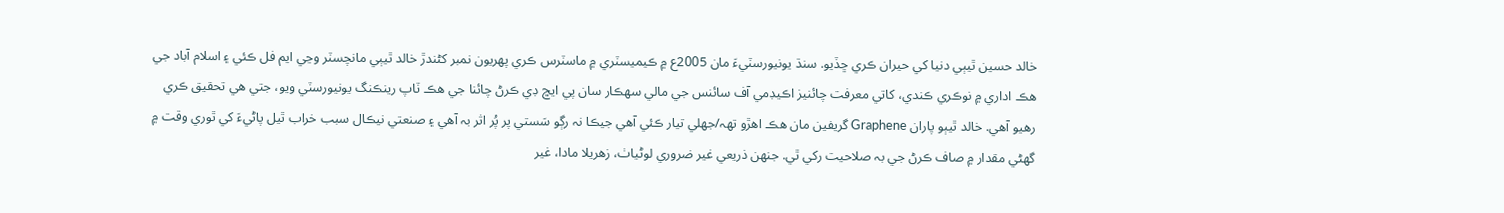خالد حسين ٿيٻي دنيا کي حيران ڪري ڇڏيو. سنڌ يونيورسٽيءَ مان 2005ع ۾ ڪيميسٽري ۾ ماسٽرس ڪري پھريون نمبر کڻندڙ خالد ٿيٻي مانچسٽر وڃي ايم فل ڪئي ۽ اسلام آباد جي ھڪ اداري ۾ نوڪري ڪندي، کاتي معرفت چائنيز اڪيڊمي آف سائنس جي مالي سھڪار سان پي ايڇ ڊي ڪرڻ چائنا جي ھڪ ٽاپ رينڪنگ يونيورسٽي ويو، جتي ھي تحقيق ڪري رھيو آھي. خالد ٿيٻو پاران Graphene گريفين مان ھڪ اھڙو تھہ/جھلي تيار ڪئي آھي جيڪا نہ رڳو سَستي پر پُر اثر بہ آھي ۽ صنعتي نيڪال سبب خراب ٿيل پاڻيءَ کي ٿوري وقت ۾ گهڻي مقدار ۾ صاف ڪرڻ جي بہ صلاحيت رکي ٿي. جنھن ذريعي غير ضروري لوڻياٺ، زھريلا مادا، غير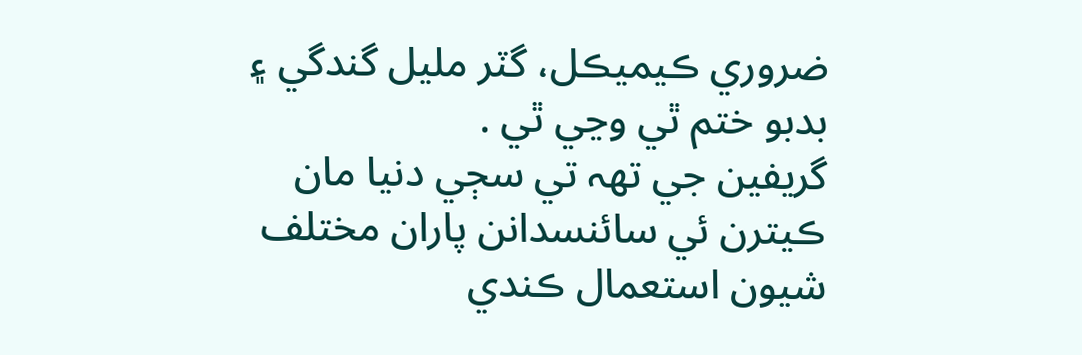ضروري ڪيميڪل، گٽر مليل گندگي ۽ بدبو ختم ٿي وڃي ٿي .
گريفين جي تھہ تي سڄي دنيا مان ڪيترن ئي سائنسدانن پاران مختلف شيون استعمال ڪندي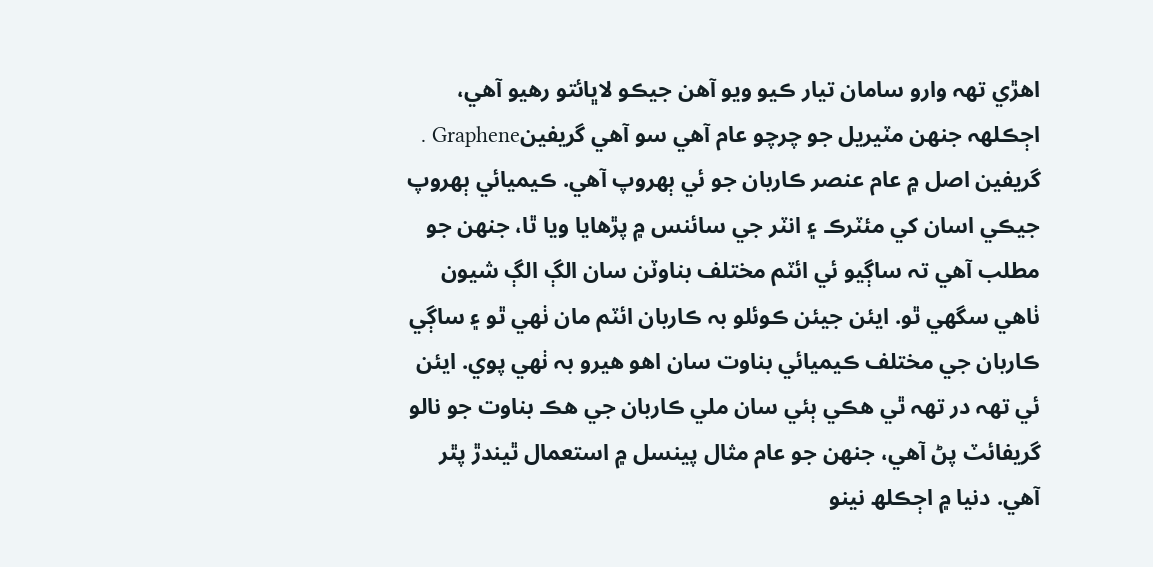اھڙي تھہ وارو سامان تيار ڪيو ويو آھن جيڪو لاڀائتو رھيو آھي، اڄڪلھہ جنھن مٽيريل جو چرچو عام آھي سو آھي گريفينGraphene . گريفين اصل ۾ عام عنصر ڪاربان جو ئي ٻھروپ آھي. ڪيميائي ٻھروپ جيڪي اسان کي مئٽرڪ ۽ انٽر جي سائنس ۾ پڙھايا ويا ٿا، جنھن جو مطلب آھي تہ ساڳيو ئي ائٽم مختلف بناوٽن سان الڳ الڳ شيون ٺاھي سگھي ٿو. ايئن جيئن ڪوئلو بہ ڪاربان ائٽم مان ٺھي ٿو ۽ ساڳي ڪاربان جي مختلف ڪيميائي بناوت سان اھو ھيرو بہ ٺھي پوي. ايئن ئي تھہ در تھہ ٿي ھڪي ٻئي سان ملي ڪاربان جي ھڪ بناوت جو نالو گريفائٽ پڻ آھي، جنھن جو عام مثال پينسل ۾ استعمال ٿيندڙ پٿر آھي. دنيا ۾ اڄڪلھ نينو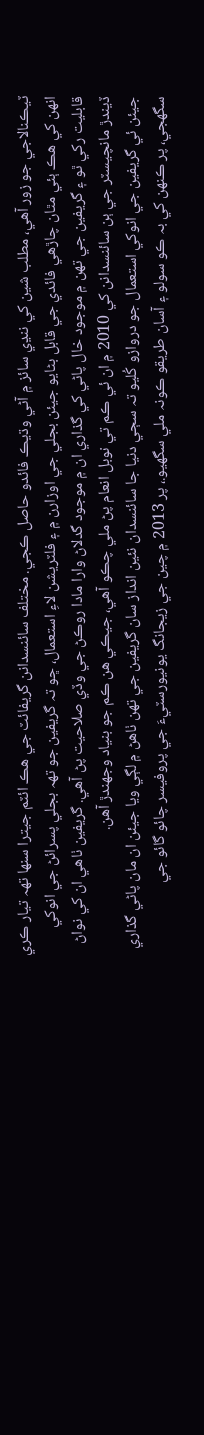ٽيڪنالاجي جو زور آھي، مطلب شين کي ننڍي سائز ۾ آڻي وڌيڪ فائدو حاصل ڪجي. مختلف سائنسدانن گريفائٽ جي ھڪ ائٽم جيترا سنھا تھہ تيار ڪري انھن کي ھڪ ٻئي مٿان چاڙھي فائدي جي قابل بڻايو جيئن بجلي جي اوزارن ۾ ۽ فلٽريشن لاءِ استعمال، ڇو تہ گريفين جو تھہ بجلي پسرائڻ جي انوکي قابليت رکي ٿو ۽ گريفين جي تھن ۾ موجود خال پاڻي کي گذاري ان ۾ موجود گدلاڻ وارا مادا روڪڻ جي وڏي صلاحيت پڻ آھي. گريفين ٺاھي ان کي نواڻ ڏيندڙ مانچيسٽر جي ٻن سائنسدانن کي 2010 ۾ ان ئي ڪم تي نوبل انعام پڻ ملي چڪو آھي، جيڪي ھن ڪم جو بنياد وجھندڙ آھن.
جيئن ئي گريفين جي انوکي استعمال جو دروازو کُليو تہ سڄي دنيا جا سائنسدان نئين انداز سان گريفين جي تھن ٺاھڻ ۾ لڳي ويا جيئن ان مان پاڻي گذاري سگھجي، پر ڪنھن کي بہ ڪو سولو ۽ آسان طريقو ڪونہ ملي سگهيو.، پر 2013 ۾ چين جي زيجانگ يونيورسٽيءَ جي پروفيسر چائو گائو جي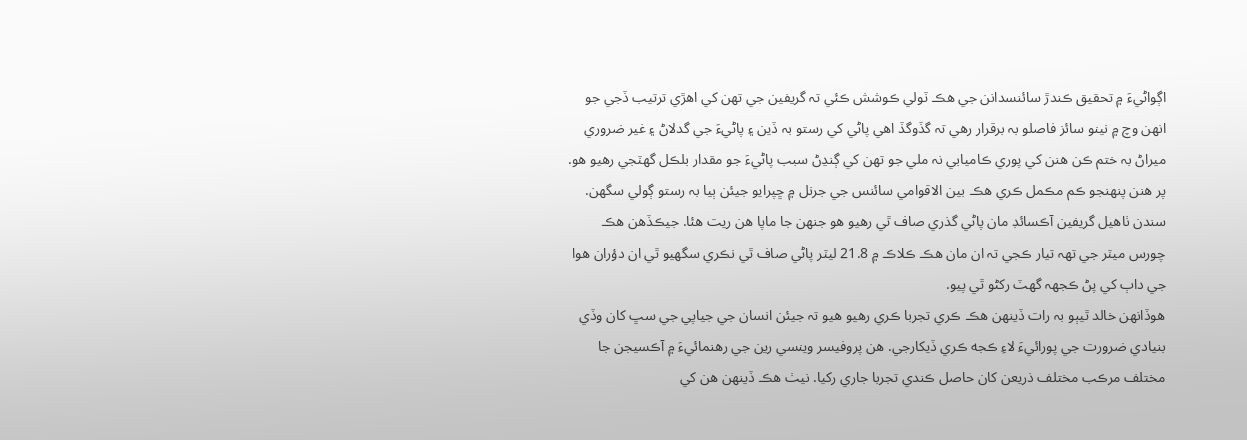اڳواڻيءَ ۾ تحقيق ڪندڙ سائنسدانن جي ھڪ ٽولي ڪوشش ڪئي تہ گريفين جي تھن کي اھڙي ترتيب ڏجي جو انھن وچ ۾ نينو سائز فاصلو بہ برقرار رھي تہ گڏوگڏ اھي پاڻي کي رستو بہ ڏين ۽ پاڻيءَ جي گدلاڻ ۽ غير ضروري ميراڻ بہ ختم ڪن ھنن کي پوري ڪاميابي نہ ملي جو تھن کي ڳنڍڻ سبب پاڻيءَ جو مقدار بلڪل گهٽجي رھيو ھو. پر ھنن پنھنجو ڪم مڪمل ڪري ھڪ بين الاقوامي سائنس جي جرنل ۾ ڇپرايو جيئن ٻيا بہ رستو ڳولي سگهن. سندن ٺاھيل گريفين آڪسائڊ مان پاڻي گذري صاف ٿي رھيو ھو جنھن جا ماپا ھن ريت ھئا. جيڪڏھن ھڪ چورس ميٽر جي تھہ تيار ڪجي تہ ان مان ھڪ ڪلاڪ ۾ 21.8 ليٽر پاڻي صاف ٿي نڪري سگھيو ٿي ان دؤران ھوا جي داٻ کي پڻ ڪجھہ گھٽ رکڻو ٿي پيو.
ھوڏانھن خالد ٿيٻو بہ رات ڏينھن ھڪ ڪري تجربا ڪري رھيو ھيو تہ جيئن انسان جي جياپي جي سڀ کان وڏي بنيادي ضرورت جي پورائيءَ لاءِ ڪجه ڪري ڏيکارجي. ھن پروفيسر وينسي رين جي رھنمائيءَ ۾ آڪسيجن جا مختلف مرڪب مختلف ذريعن کان حاصل ڪندي تجربا جاري رکيا. نيٺ ھڪ ڏينھن ھن کي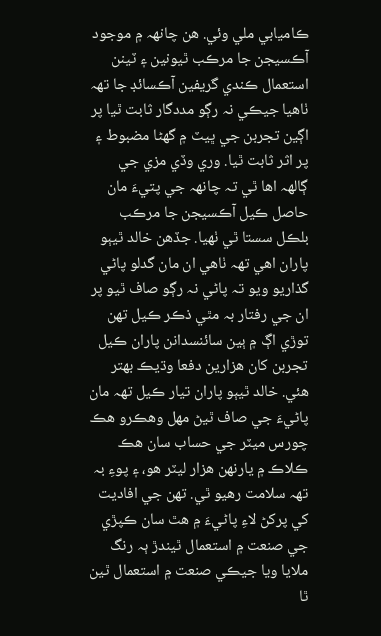ڪاميابي ملي وئي. ھن چانھہ ۾ موجود آڪسيجن جا مرڪب ٿيونين ۽ ٽينن استعمال ڪندي گريفين آڪسائڊ جا تھہ ٺاھيا جيڪي نہ رڳو مددگار ثابت ٿيا پر اڳين تجربن جي ڀيٽ ۾ گھڻا مضبوط ۽ پر اثر ثابت ٿيا. وري وڏي مزي جي ڳالھہ اھا ٿي تہ چانھہ جي پتيءَ مان حاصل ڪيل آڪسيجن جا مرڪب بلڪل سستا ٿي ٺھيا. جڏھن خالد ٿيٻو پاران اھي تھہ ٺاھي ان مان گدلو پاڻي گذاريو ويو تہ پاڻي نہ رڳو صاف ٿيو پر ان جي رفتار بہ مٿي ذڪر ڪيل تھن توڙي اڳ ۾ ٻين سائنسدانن پاران ڪيل تجربن کان ھزارين دفعا وڌيڪ بھتر ھئي. خالد ٿيٻو پاران تيار ڪيل تھہ مان پاڻيءَ جي صاف ٿيڻ مھل وھڪرو ھڪ چورس ميٽر جي حساب سان ھڪ ڪلاڪ ۾ يارنھن ھزار ليٽر ھو، ۽ پوءِ بہ تھہ سلامت رھيو ٿي. تھن جي افاديت کي پرکڻ لاءِ پاڻيءَ ۾ ھٿ سان ڪپڙي جي صنعت ۾ استعمال ٿيندڙ ٻہ رنگ ملايا ويا جيڪي صنعت ۾ استعمال ٿين ٿا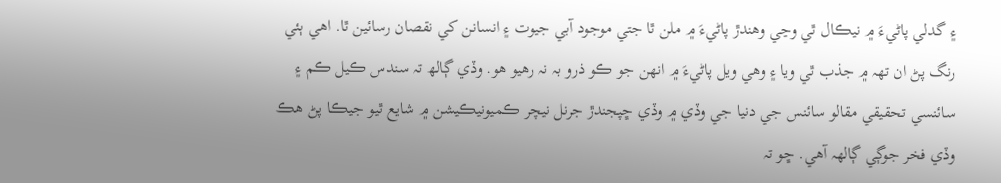۽ گدلي پاڻيءَ ۾ نيڪال ٿي وڃي وھندڙ پاڻيءَ ۾ ملن ٿا جتي موجود آبي جيوت ۽ انسانن کي نقصان رسائين ٿا. اھي ٻئي رنگ پڻ ان تھہ ۾ جذب ٿي ويا ۽ وھي ويل پاڻيءَ ۾ انھن جو ڪو ذرو بہ نہ رھيو ھو. وڏي ڳالھ تہ سندس ڪيل ڪم ۽ سائنسي تحقيقي مقالو سائنس جي دنيا جي وڏي ۾ وڏي ڇپجندڙ جرنل نيچر ڪميونيڪيشن ۾ شايع ٿيو جيڪا پڻ ھڪ وڏي فخر جوڳي ڳالھہ آھي. ڇو تہ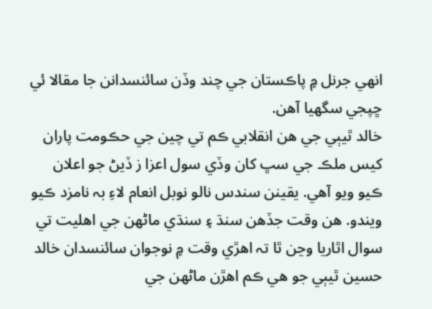انھي جرنل ۾ پاڪستان جي چند وڏن سائنسدانن جا مقالا ئي ڇپجي سگھيا آھن.
خالد ٿيٻي جي ھن انقلابي ڪم تي چين جي حڪومت پاران کيس ملڪ جي سڀ کان وڏي سول اعزا ز ڏيڻ جو اعلان ڪيو ويو آھي. يقينن سندس نالو نوبل انعام لاءِ بہ نامزد ڪيو ويندو. ھن وقت جڏھن سنڌ ۽ سنڌي ماڻھن جي اھليت تي سوال اٿاريا وڃن ٿا تہ اھڙي وقت ۾ نوجوان سائنسدان خالد حسين ٿيٻي جو ھي ڪم اھڙن ماڻھن جي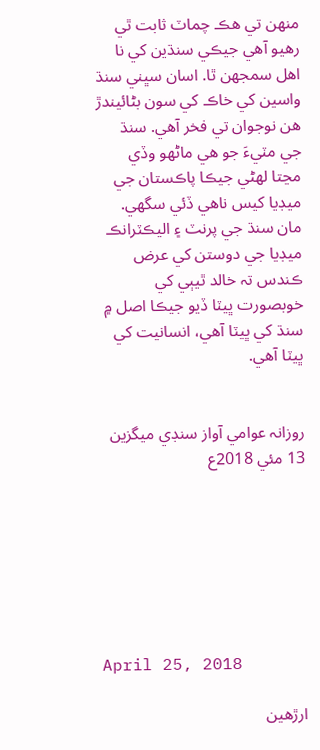منھن تي ھڪ چماٽ ثابت ٿي رھيو آھي جيڪي سنڌين کي نا اھل سمجھن ٿا. اسان سڀني سنڌ واسين کي خاڪ کي سون بڻائيندڙ ھن نوجوان تي فخر آھي. سنڌ جي مٽيءَ جو ھي ماڻھو وڏي مڃتا لھڻي جيڪا پاڪستان جي ميڊيا کيس ناھي ڏئي سگھي. مان سنڌ جي پرنٽ ۽ اليڪٽرانڪ ميڊيا جي دوستن کي عرض ڪندس تہ خالد ٿيٻي کي خوبصورت ڀيٽا ڏيو جيڪا اصل ۾ سنڌ کي ڀيٽا آھي، انسانيت کي ڀيٽا آھي.


روزانہ عوامي آواز سنڊي ميگزين 13 مئي 2018ع







April 25, 2018

ارڙھين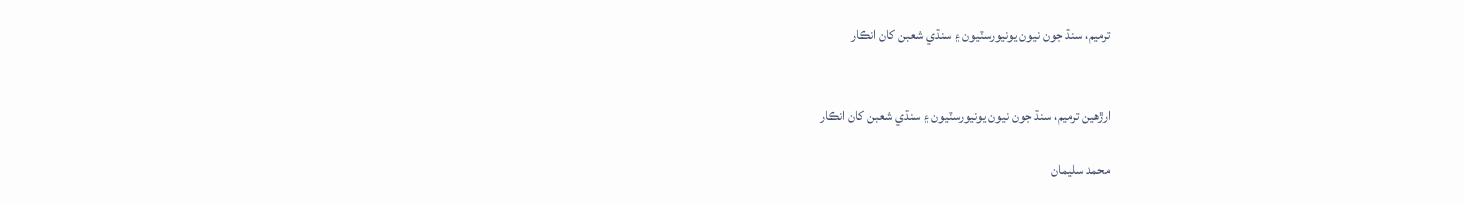ترميم، سنڌ جون نيون يونيورسٽيون ۽ سنڌي شعبن کان انڪار


ارڙھين ترميم، سنڌ جون نيون يونيورسٽيون ۽ سنڌي شعبن کان انڪار

محمد سليمان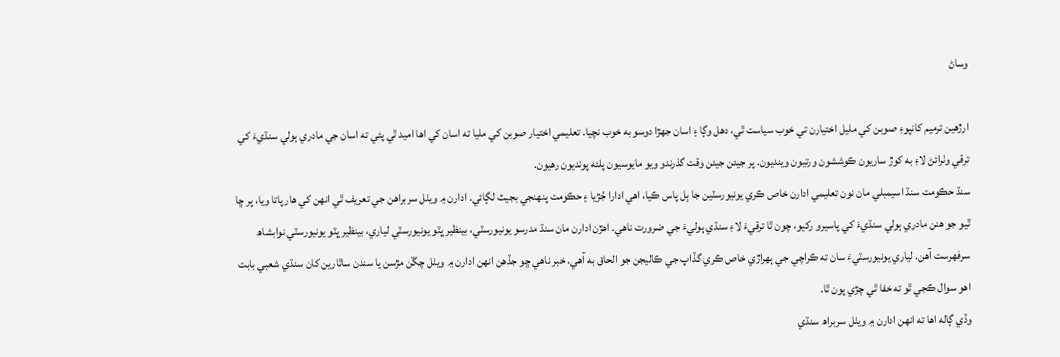وساڻ

ارڙھين ترميم کانپوءِ صوبن کي مليل اختيارن تي خوب سياست ٿي، دھل وڳا ۽ اسان جھڙا دوسو به خوب نچيا. تعليمي اختيار صوبن کي مليا ته اسان کي اھا اميد ٿي پئي ته اسان جي مادري ٻولي سنڌيءَ کي ترقي وٺرائڻ لاءِ به کوڙ ساريون ڪوششون ورتيون وينديون. پر جيئن جيئن وقت گذرندو ويو مايوسيون پلئه پونديون رھيون.
سنڌ حڪومت سنڌ اسيمبلي مان نون تعليمي ادارن خاص ڪري يونيورسٽين جا بِل پاس ڪيا، اھي ادارا جُڙيا ۽ حڪومت پنھنجي بجيٽ لڳائي. ادارن ۾ ويٺل سربراھن جي تعريف ٿي انھن کي ھار پاتا ويا، پر ڇا ٿيو جو ھنن مادري ٻولي سنڌيءَ کي پاسيرو رکيو، چون ٿا ترقيءَ لاءِ سنڌي ٻوليءَ جي ضرورت ناھي. اھڙن ادارن مان سنڌ مدرسو يونيورسٽي، بينظير ڀٽو يونيورسٽي لياري، بينظير ڀٽو يونيورسٽي نوابشاھ سرفھرست آھن. لياري يونيورسٽيءَ سان ته ڪراچي جي ٻھراڙي خاص ڪري گڏاپ جي ڪاليجن جو الحاق به آھي. خبر ناھي ڇو جڏھن انھن ادارن ۾ ويٺل چڱن مڙسن يا سندن ساٿارين کان سنڌي شعبي بابت اھو سوال ڪجي ٿو ته خفا ٿي چڙي پون ٿا.
وڏي ڳاله اھا ته انھن ادارن ۾ ويٺل سربراھ سنڌي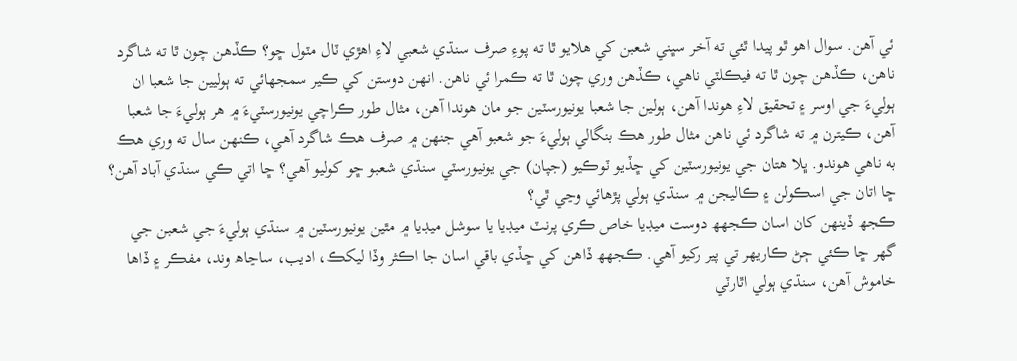ئي آھن. سوال اھو ٿو پيدا ٿئي ته آخر سڀني شعبن کي ھلايو ٿا ته پوءِ صرف سنڌي شعبي لاءِ اھڙي ٽال مٽول ڇو؟ ڪڏھن چون ٿا ته شاگرد ناھن، ڪڏھن چون ٿا ته فيڪلٽي ناھي، ڪڏھن وري چون ٿا ته ڪمرا ئي ناھن. انھن دوستن کي ڪير سمجھائي ته ٻوليين جا شعبا ان ٻوليءَ جي اوسر ۽ تحقيق لاءِ ھوندا آھن، ٻولين جا شعبا يونيورسٽين جو مان ھوندا آھن، مثال طور ڪراچي يونيورسٽيءَ ۾ ھر ٻوليءَ جا شعبا آھن، ڪيترن ۾ ته شاگرد ئي ناھن مثال طور ھڪ بنگالي ٻوليءَ جو شعبو آھي جنھن ۾ صرف ھڪ شاگرد آھي، ڪنھن سال ته وري ھڪ به ناھي ھوندو. ڀلا ھتان جي يونيورسٽين کي ڇڏيو ٽوڪيو (جپان) جي يونيورسٽي سنڌي شعبو ڇو کوليو آھي؟ ڇا اتي ڪي سنڌي آباد آھن؟ ڇا اتان جي اسڪولن ۽ ڪاليجن ۾ سنڌي ٻولي پڙھائي وڃي ٿي؟
ڪجھ ڏينھن کان اسان ڪجهھ دوست ميڊيا خاص ڪري پرنٽ ميڊيا يا سوشل ميڊيا ۾ مٿين يونيورسٽين ۾ سنڌي ٻوليءَ جي شعبن جي گهر ڇا ڪئي ڄڻ ڪاريھر تي پير رکيو آھي. ڪجهھ ڏاھن کي ڇڏي باقي اسان جا اڪثر وڏا ليکڪ، اديب، ساڃاھ وند، مفڪر ۽ ڏاھا خاموش آھن، سنڌي ٻولي اٿارٽي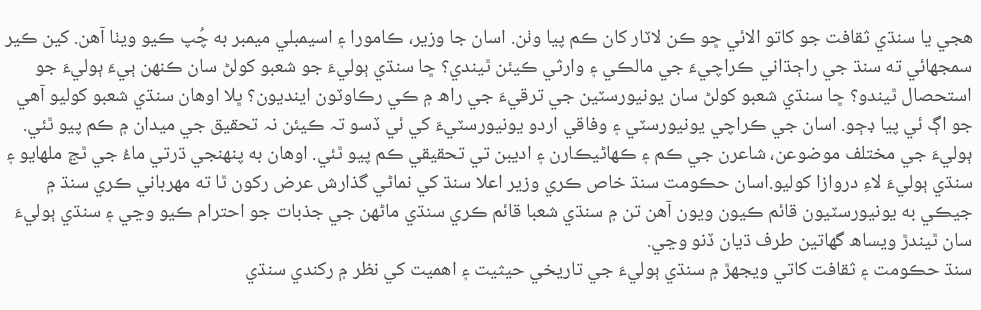ھجي يا سنڌي ثقافت جو کاتو الائي ڇو ڪن لاٽار کان ڪم پيا وٺن. اسان جا وزير، ڪامورا ۽ اسيمبلي ميمبر به چُپ ڪيو ويٺا آھن. کين ڪير سمجهائي ته سنڌ جي راڄڌاني ڪراچيءَ جي مالڪي ۽ وارثي ڪيئن ٿيندي؟ ڇا سنڌي ٻوليءَ جو شعبو کولڻ سان ڪنھن ٻيءَ ٻوليءَ جو استحصال ٿيندو؟ ڇا سنڌي شعبو کولڻ سان يونيورسٽين جي ترقيءَ جي راھ ۾ ڪي رڪاوٽون اينديون؟ ڀلا اوھان سنڌي شعبو کوليو آھي جو اڳ ئي پيا ڊڄو. اسان جي ڪراچي يونيورسٽي ۽ وفاقي اردو يونيورسٽيءَ کي ئي ڏسو تہ ڪيئن نہ تحقيق جي ميدان ۾ ڪم پيو ٿئي. ٻوليءَ جي مختلف موضوعن، شاعرن جي ڪم ۽ ڪھاڻيڪارن ۽ اديبن تي تحقيقي ڪم پيو ٿئي. اوھان به پنھنجي ڌرتي ماءُ جي ٿڃ ملھايو ۽ سنڌي ٻوليءَ لاءِ دروازا کوليو.اسان حڪومت سنڌ خاص ڪري وزير اعلا سنڌ کي نماڻي گذارش عرض رکون ٿا ته مھرباني ڪري سنڌ ۾ جيڪي به يونيورسٽيون قائم ڪيون ويون آهن تن ۾ سنڌي شعبا قائم ڪري سنڌي ماڻهن جي جذبات جو احترام ڪيو وڃي ۽ سنڌي ٻوليءَ سان ٿيندڙ ويساھ گھاتين طرف ڌيان ڏنو وڃي.
سنڌ حڪومت ۽ ثقافت کاتي ويجهڙ ۾ سنڌي ٻوليءَ جي تاريخي حيثيت ۽ اهميت کي نظر ۾ رکندي سنڌي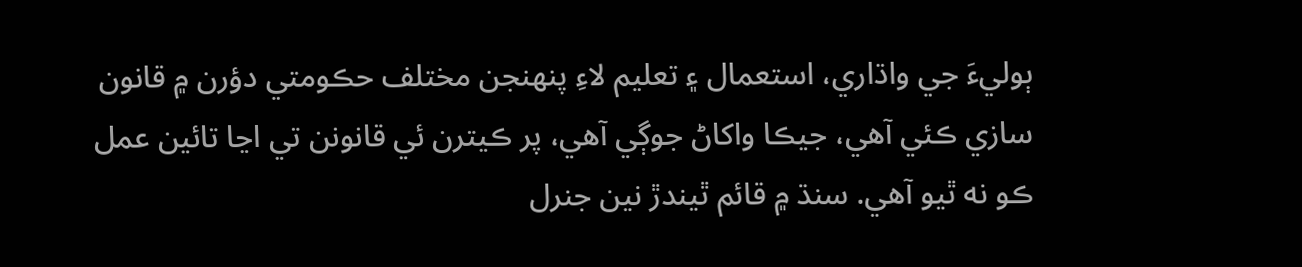ٻوليءَ جي واڌاري، استعمال ۽ تعليم لاءِ پنهنجن مختلف حڪومتي دؤرن ۾ قانون سازي ڪئي آهي، جيڪا واکاڻ جوڳي آهي، پر ڪيترن ئي قانونن تي اڃا تائين عمل ڪو نه ٿيو آهي. سنڌ ۾ قائم ٿيندڙ نين جنرل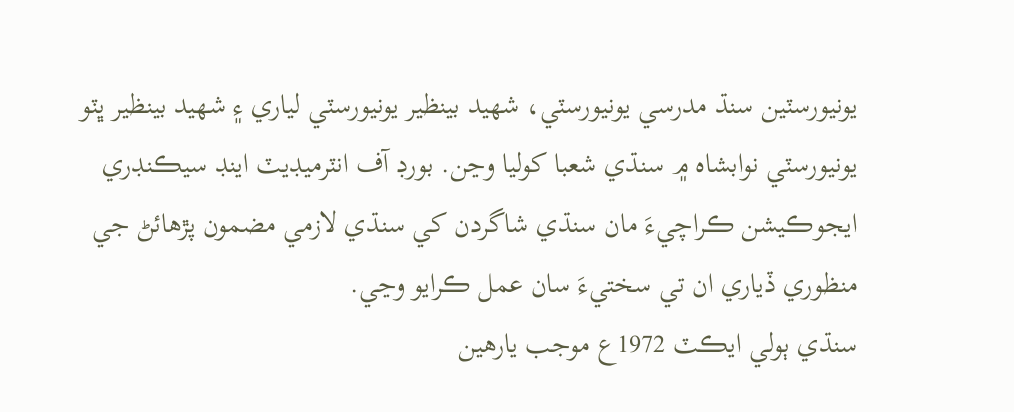يونيورسٽين سنڌ مدرسي يونيورسٽي، شهيد بينظير يونيورسٽي لياري ۽ شهيد بينظير ڀٽو يونيورسٽي نوابشاه ۾ سنڌي شعبا کوليا وڃن. بورڊ آف انٽرميڊيٽ اينڊ سيڪنڊري ايجوڪيشن ڪراچيءَ مان سنڌي شاگردن کي سنڌي لازمي مضمون پڙهائڻ جي منظوري ڏياري ان تي سختيءَ سان عمل ڪرايو وڃي.
سنڌي ٻولي ايڪٽ 1972ع موجب يارهين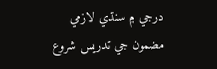درجي ۾ سنڌي لازمي مضمون جي تدريس شروع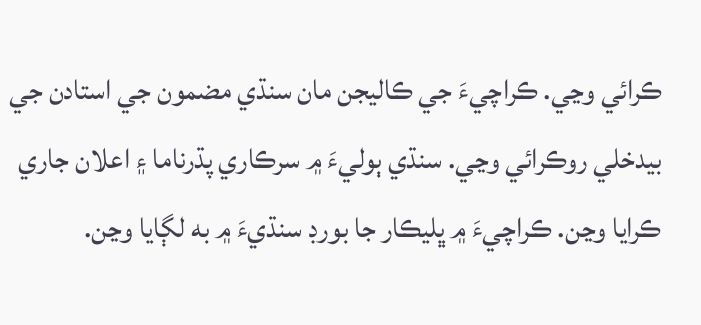ڪرائي وڃي. ڪراچيءَ جي ڪاليجن مان سنڌي مضمون جي استادن جي بيدخلي روڪرائي وڃي. سنڌي ٻوليءَ ۾ سرڪاري پڌرناما ۽ اعلان جاري ڪرايا وڃن. ڪراچيءَ ۾ ڀليڪار جا بورڊ سنڌيءَ ۾ به لڳايا وڃن.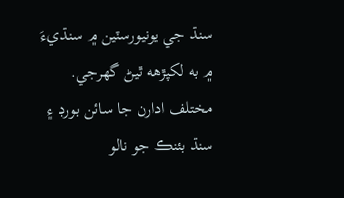سنڌ جي يونيورسٽين ۾ سنڌيءَ ۾ به لکپڙهه ٿيڻ گھرجي. مختلف ادارن جا سائن بورڊ ۽ سنڌ بئنڪ جو نالو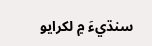سنڌيءَ ۾ لکرايو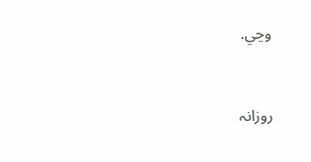وڃي.


روزانہ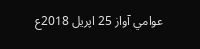عوامي آواز 25 اپريل 2018ع